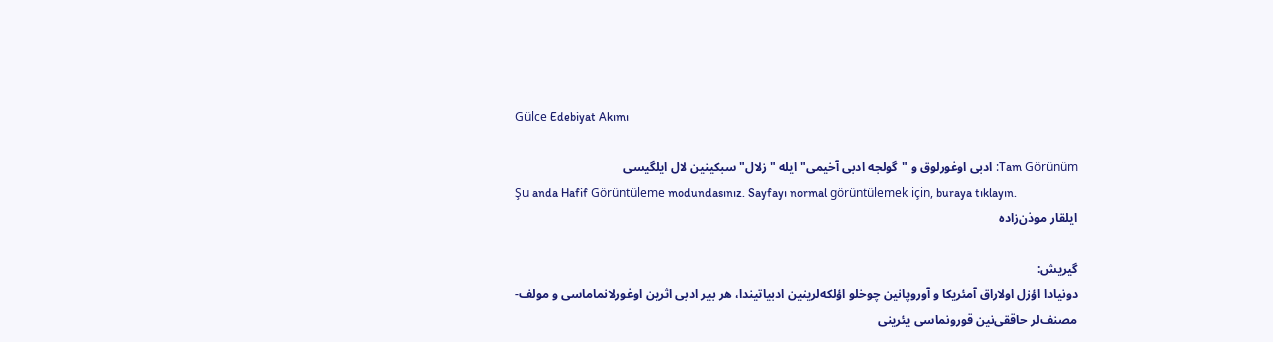Gülce Edebiyat Akımı

Tam Görünüm: ادبی اوغورلوق و "گولجه ادبی آخیمی"ایله "زلال‌"سبکینین لال ایلگیسی
Şu anda Hafif Görüntüleme modundasınız. Sayfayı normal görüntülemek için, buraya tıklayın.
ایلقار موذن‌زاده

گیریش:
دونیادا اؤزل اولاراق آمئریکا و آوروپانین چوخلو اؤلکه‌لرینین ادبیاتیندا، هر بیر ادبی اثرین اوغورلانماماسی و مولف- مصنف‌لر حاققی‌نین قورونماسی یئرینی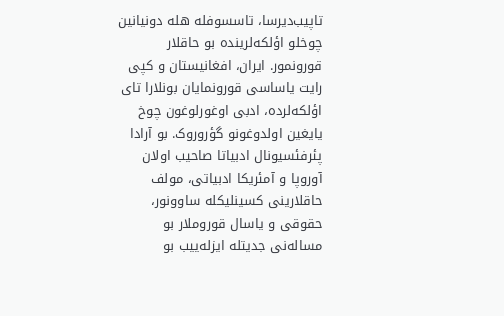تاپیب‌دیرسا، تاسسوفله هله دونیانین چوخلو اؤلکه‌لرینده بو حاقلار قورونمور. ایران، افغانیستان و کپی رایت یاساسی قورونمایان بونلارا تای اؤلکه‌لرده، ادبی اوغورلوغون چوخ یایغین اولدوغونو گؤروروک. بو آرادا پئرفئسیونال ادبیاتا صاحیب اولان آوروپا و آمئریکا ادبیاتی، مولف حاقلارینی کسینلیکله ساوونور، حقوقی و یاسال قوروملار بو مساله‌نی جدیتله ایزله‌ییب بو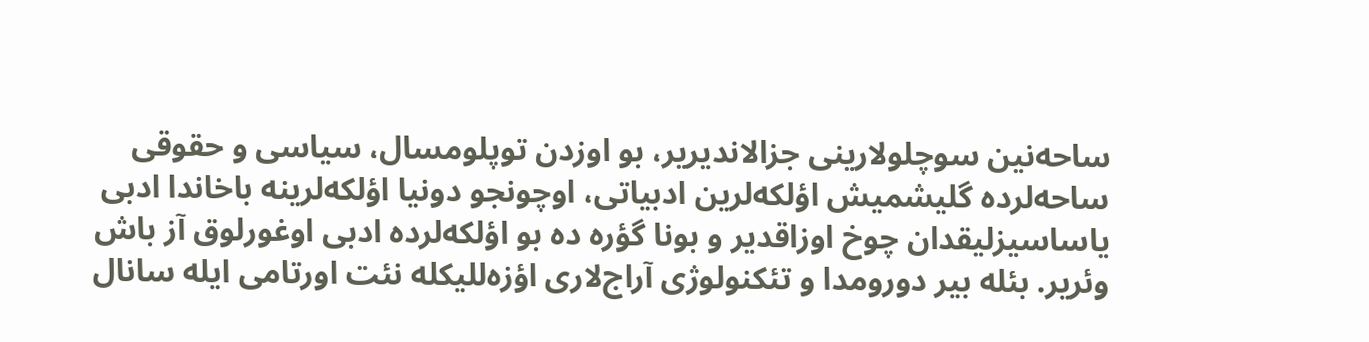ساحه‌نین سوچلولارینی جزالاندیریر، بو اوزدن توپلومسال، سیاسی و حقوقی ساحه‌لرده گلیشمیش اؤلکه‌لرین ادبیاتی، اوچونجو دونیا اؤلکه‌لرینه باخاندا ادبی یاساسیزلیقدان چوخ اوزاقدیر و بونا گؤره ده بو اؤلکه‌لرده ادبی اوغورلوق‌ آز باش وئریر. بئله بیر دورومدا و تئکنولوژی آراج‌لاری اؤزه‌للیکله نئت اورتامی ایله سانال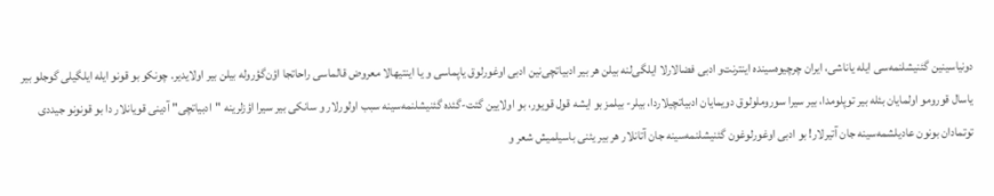دونیاسینین گئنیشلنمه‌سی ایله یاناشی، ایران چرچیوه‌سینده اینترنت‌و ادبی فضالارلا ایلگی‌لنه بیلن هر بیر ادبیاتچی‌نین ادبی اوغورلوق یاپماسی و یا اینتیهالا معروض قالماسی راحاتجا اؤن‌گؤروله بیلن بیر اولایدیر. چونکو بو قونو ایله ایلگیلی گوجلو بیر یاسال قورومو اولمایان بئله بیر توپلومدا، بیر سیرا سوروملولوق دویمایان ادبیاتچیلاردا، بیلر- بیلمز بو ایشه قول قویور، بو اولایین گئت-گئده گئنیشلنمه‌سینه سبب اولورلار و سانکی بیر سیرا اؤزلرینه "ادبیاتچی" آدینی قویانلار دا بو قونونو جیددی توتمادان بونون عادیلشمه‌سینه جان آتیرلار! بو ادبی اوغورلوغون گئنیشلنمه‌سینه جان آتانلار هر بیر یئنی باسیلمیش شعر و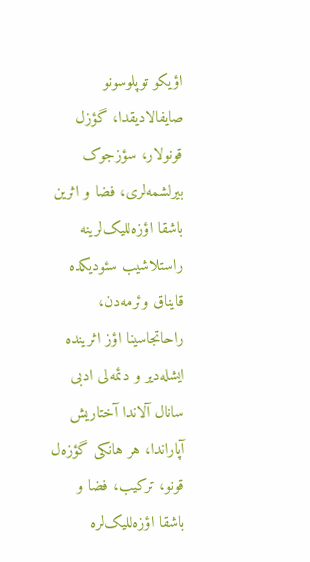اؤیکو توپلوسونو صایفالادیقدا، گؤزل قونولار، سؤزجوک بیرلشمه‌لری، فضا و اثرین باشقا اؤزه‌للیک‌لرینه راستلاشیب سئودیکده قایناق وئرمه‌دن، راحاتجاسینا اؤز اثرینده ایشله‌دیر و دئمه‌لی ادبی سانال آلاندا آختاریش آپاراندا، هر هانکی گؤزه‌ل قونو، ترکیب، فضا و باشقا اؤزه‌للیک‌لره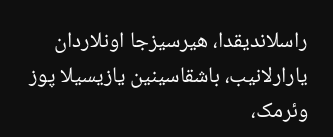راسلاندیقدا، هیرسیزجا اونلاردان یارارلانیب، باشقاسینین یازیسیلا پوز وئرمک،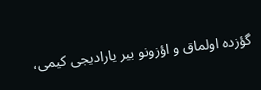گؤزده اولماق و اؤزونو بیر یارادیجی کیمی،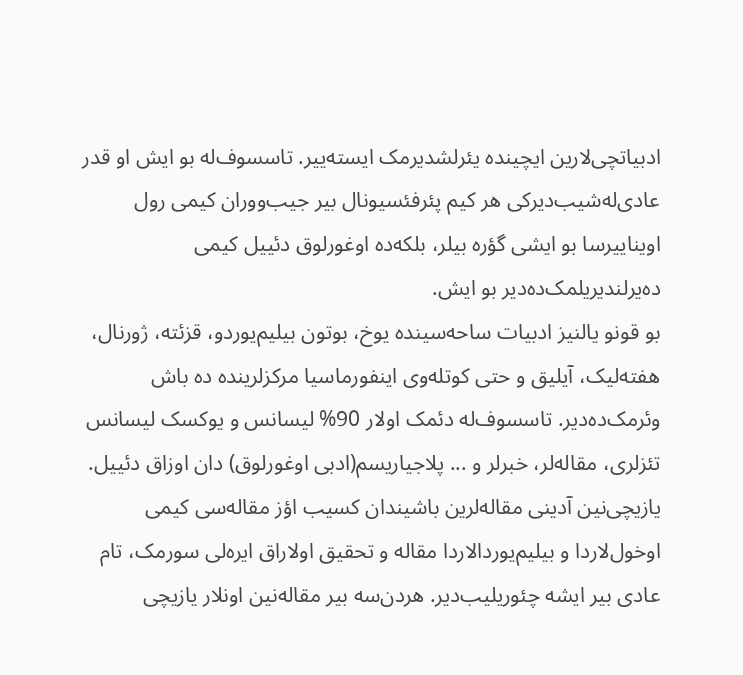ادبیاتچی‌لارین ایچینده یئرلشدیرمک ایسته‌ییر. تاسسوف‌له بو ایش او قدر عادی‌له‌شیب‌دیرکی هر کیم پئرفئسیونال بیر جیب‌ووران کیمی رول اویناییرسا بو ایشی گؤره بیلر، بلکه‌ده اوغورلوق دئییل کیمی ده‌یرلندیریلمک‌ده‌دیر بو ایش.
بو قونو یالنیز ادبیات ساحه‌سینده یوخ، بوتون بیلیم‌یوردو، قزئته‌، ژورنال‌، هفته‌لیک، آیلیق و حتی کوتله‌وی اینفورماسیا مرکزلرینده ده باش وئرمک‌ده‌دیر. تاسسوف‌له دئمک اولار 90% لیسانس و یوکسک لیسانس تئزلری، مقاله‌لر، خبرلر و ... پلاجیاریسم(ادبی اوغورلوق) دان اوزاق دئییل. یازیچی‌نین آدینی مقاله‌لرین باشیندان کسیب اؤز مقاله‌سی کیمی اوخول‌لاردا و بیلیم‌یوردالاردا مقاله و تحقیق اولاراق ایره‌لی سورمک، تام عادی بیر ایشه چئوریلیب‌دیر. هردن‌سه بیر مقاله‌نین اونلار یازیچی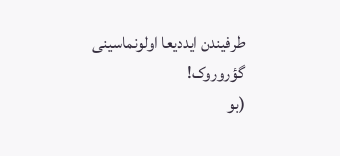طرفیندن ایددیعا اولونماسینی گؤروروک!
(بو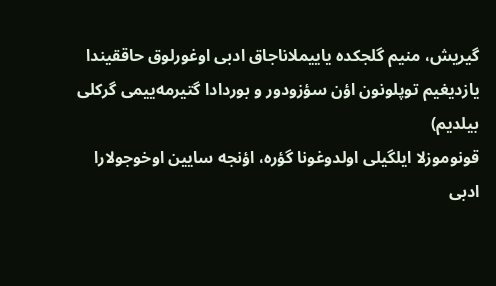گیریش، منیم گلجکده یاییملاناجاق ادبی اوغورلوق حاققیندا یازدیغیم توپلونون اؤن سؤزودور و بوردادا گتیرمه‌ییمی‌ گرکلی بیلدیم)
قونوموزلا ایلگیلی اولدوغونا گؤره، اؤنجه سایین اوخوجولارا ادبی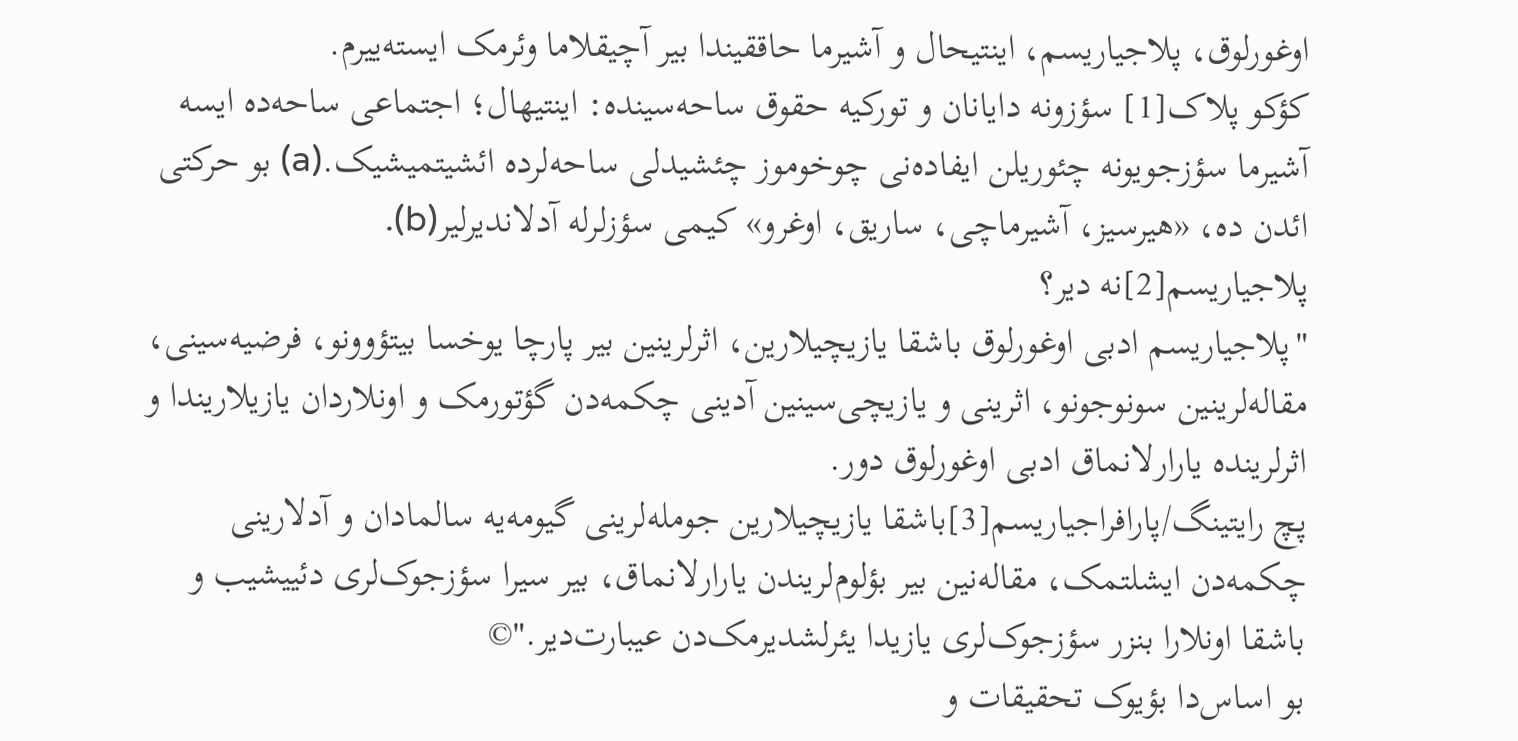اوغورلوق، پلاجیاریسم، اینتیحال و آشیرما حاققیندا بیر آچیقلاما وئرمک ایسته‌ییرم.
کؤکو پلاک[1] سؤزونه دایانان و تورکیه حقوق ساحه‌سینده: اینتیهال؛ اجتماعی ساحه‌ده ایسه آشیرما سؤزجویونه چئوریلن ایفاده‌نی چوخوموز چئشیدلی ساحه‌لرده ائشیتمیشیک.(a) بو حرکتی ائدن ده، «هیرسیز، آشیرماچی، ساریق، اوغرو» کیمی سؤزلرله آدلاندیر‌لیر(b).
پلاجیاریسم[2]نه دیر؟
"پلاجیاریسم ادبی اوغورلوق باشقا یازیچیلارین، اثرلرینین بیر پارچا یوخسا بیتؤوونو، فرضیه‌سینی، مقاله‌لرینین سونوجونو، اثرینی و یازیچی‌سینین آدینی چکمه‌دن گؤتورمک و اونلاردان یازیلاریندا و اثرلرینده یارارلانماق ادبی اوغورلوق دور.
پچ رایتینگ/پارافراجیاریسم[3]باشقا یازیچیلارین جومله‌لرینی گیومه‌یه سالمادان و آدلارینی چکمه‌دن ایشلتمک، مقاله‌نین بیر بؤلوم‌لریندن یارارلانماق، بیر سیرا سؤزجوک‌لری دئییشیب و باشقا اونلارا بنزر سؤزجوک‌لری یازیدا یئرلشدیرمک‌دن عیبارت‌دیر."©
بو اساس‌دا بؤیوک تحقیقات و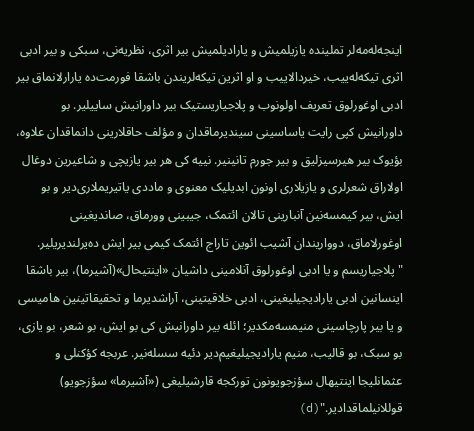اینجه‌له‌مه‌لر تملینده یازیلمیش و یارادیلمیش بیر اثری، نظریه‌نی، سبکی و بیر ادبی اثری تیکه‌له‌ییب، خیردالاییب و او اثرین تیکه‌لریندن باشقا فورمت‌ده یارارلانماق بیر ادبی اوغورلوق تعریف اولونوب و پلاجیاریستیک بیر داورانیش ساییلیر. بو داورانیش کپی رایت یاساسینی سیندیرماقدان و مؤلف حاقلارینی دانماقدان علاوه، بؤیوک بیر هیرسیزلیق و بیر جورم تانینیر. نییه کی هر بیر یازیچی و شاعیرین دوغال اولاراق شعرلری و یازیلاری اونون ابدیلیک معنوی و ماددی یاتیریملاری‌دیر و بو ایش، بیر کیمسه‌نین آنبارینی تالان ائتمک، جیبینی وورماق، صاندیغینی اوغورلاماق، دوواریندان آشیب ائوین تاراج ائتمک کیمی بیر ایش ده‌یرلندیریلیر.
"پلاجیاریسم و یا ادبی اوغورلوق آنلامینی داشیان «اینتیحال»(آشیرما)، بیر باشقا اینسانین ادبی یارادیجیلیغینی، ادبی خلاقیتینی، آراشدیرما و تحقیقاتینین هامیسی و یا بیر پارچاسینی منیمسه‌مکدیر؛ ائله بیر داورانیش کی بو ایش، بو شعر، بو یازی، بو سبک، بو قالیب، منیم یارادیجیلیغیم‌دیر دئیه سسله‌نیر. عربجه کؤکنلی و عثمانلیجا اینتیهال سؤزجویونون تورکجه قارشیلیغی («آشیرما» سؤزجویو) قوللانیلماقدادیر."(d)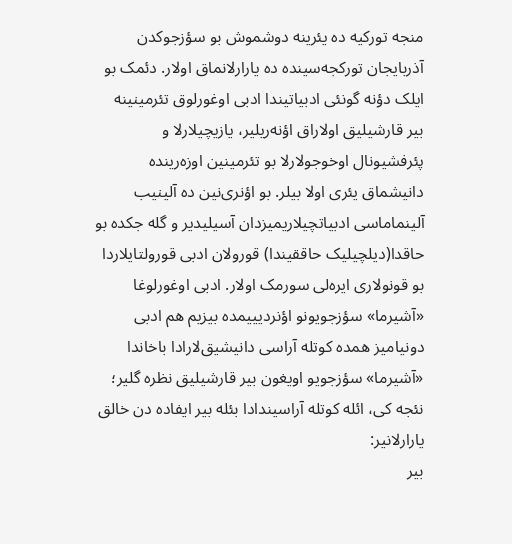منجه تورکیه ده یئرینه دوشموش بو سؤزجوکدن آذربایجان تورکجه‌سینده ده یارارلانماق اولار. دئمک بو ایلک دؤنه گونئی ادبیاتیندا ادبی اوغورلوق تئرمینینه بیر قارشیلیق اولاراق اؤنه‌ریلیر، یازیچیلارلا و پئرفشیونال اوخوجولارلا بو تئرمینین اوزه‌رینده دانیشماق یئری اولا بیلر. بو اؤنری‌نین ده آلینیب آلینماماسی ادبیاتچیلاریمیزدان آسیلیدیر و گله جکده بو حاقدا(دیلچیلیک حاققیندا) قورولان ادبی قورولتایلاردا بو قونولاری ایره‌لی سورمک اولار. ادبی اوغورلوغا «آشیرما» سؤزجویونو اؤنردیییمده بیزیم هم ادبی دونیامیز همده کوتله آراسی دانیشیق‌لارادا باخاندا «آشیرما» سؤزجویو اویغون بیر قارشیلیق نظره گلیر؛ نئجه کی، ائله کوتله آراسیندادا بئله بیر ایفاده دن خالق یارارلانیر:
بیر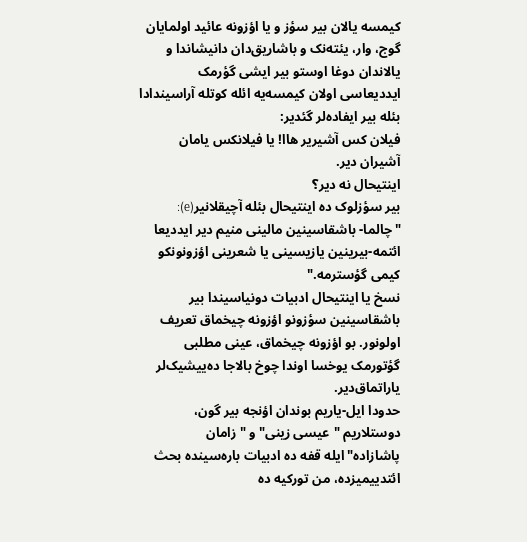کیمسه یالان بیر سؤز و یا اؤزونه عائید اولمایان گوج، وار، یئته‌نک و باشاریق‌دان دانیشاندا و یالاندان دوغا اوستو بیر ایشی گؤرمک ایددیعاسی اولان کیمسه‌یه ائله کوتله آراسیندادا بئله بیر ایفاده‌لر گئدیر:
فیلان کس آشیریر هاا! یا فیلانکس یامان آشیران دیر.
اینتیحال نه دیر؟
بیر سؤزلوک ده اینتیحال بئله آچیقلانیر(e):
"چالما- باشقاسینین مالینی منیم دیر ایددیعا ائتمه-بیرینین یازیسینی یا شعرینی اؤزونونکو کیمی گؤسترمه."
نسخ یا اینتیحال ادبیات دونیاسیندا بیر باشقاسینین سؤزونو اؤزونه چیخماق تعریف اولونور. بو اؤزونه چیخماق، عینی مطلبی گؤتورمک یوخسا اوندا چوخ بالاجا ده‌ییشیک‌لر یاراتماق‌دیر.
حدودا ایل-یاریم بوندان اؤنجه بیر گون، دوستلاریم "عیسی زینی" و "زامان پاشازاده"ایله قفه ده ادبیات باره‌سینده بحث ائتدییمیزده، من تورکیه ده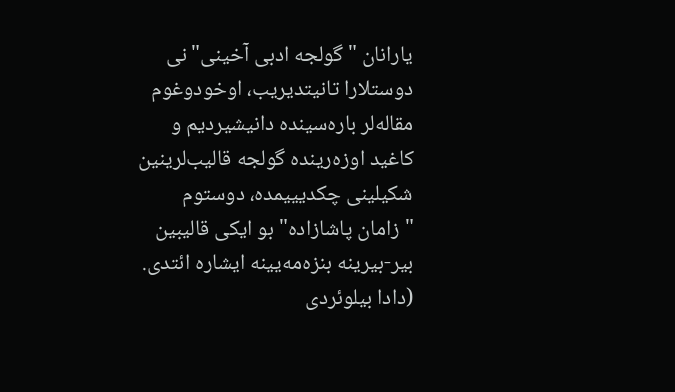یارانان "گولجه ادبی آخینی"نی دوستلارا تانیتدیریب، اوخودوغوم مقاله‌لر باره‌سینده دانیشیردیم و کاغید اوزه‌رینده گولجه قالیب‌لرینین شکیلینی چکدیییمده، دوستوم "زامان پاشازاده" بو ایکی قالیبین بیر-بیرینه بنزه‌مه‌یینه ایشاره ائتدی. (دادا بیلوئردی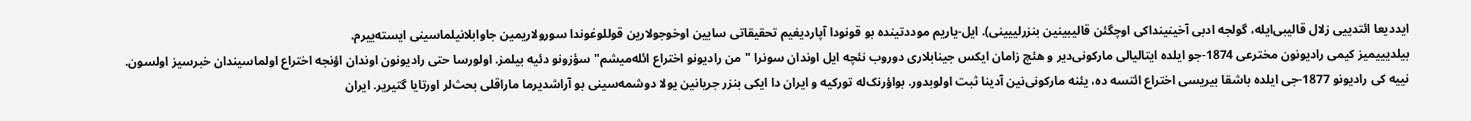ایددیعا ائتدییی زلال قالیبی‌ایله، گولجه ادبی آخینینداکی اوچگئن قالیبینین بنزرلییینی). ایل-یاریم موددتینده بو قونودا آپاردیغیم تحقیقاتی سایین اوخوجولارین قوللوغوندا سورولاریمین جاوابلانیلماسینی ایسته‌ییرم.
بیلدیییمیز کیمی رادیونون مخترعی 1874-جو ایلده ایتالیالی مارکونی‌دیر و هئچ زامان ایکس جینابلاری دوروب نئچه ایل اوندان سونرا "من رادیونو اختراع ائله‌میشم" سؤزونو دئیه بیلمز. اولورسا حتی رادیونون اوندان اؤنجه اختراع اولماسیندان خبرسیز اولسون. نییه کی رادیونو 1877-جی ایلده باشقا بیریسی اختراع ائتسه ده، یئنه مارکونی‌نین آدینا ثبت اولوبدور. بواؤرنک‌له تورکیه و ایران دا ایکی بنزر جریانین یولا دوشمه‌سینی بو آراشدیرما ماراقلی بحث‌لر اورتایا گتیریر. ایران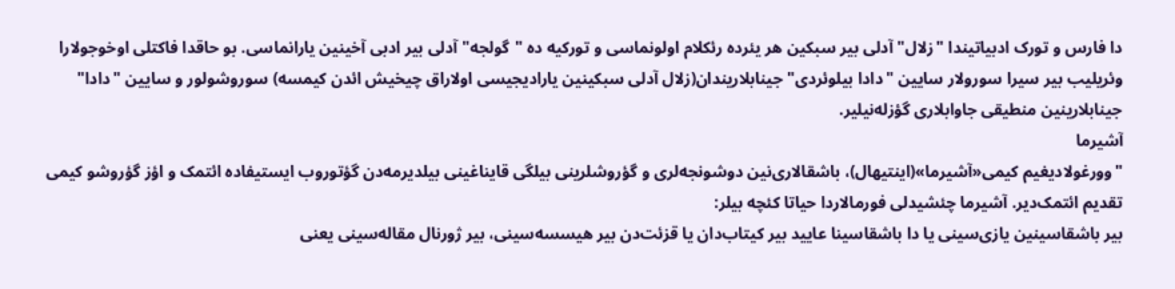دا فارس و تورک ادبیاتیندا "زلال" آدلی بیر سبکین هر یئرده رئکلام اولونماسی و تورکیه ده "گولجه" آدلی بیر ادبی آخینین یارانماسی. بو حاقدا فاکتلی اوخوجولارا وئریلیب بیر سیرا سورولار سایین "دادا بیلوئردی" جینابلاریندان(زلال آدلی سبکینین یارادیجیسی اولاراق چیخیش ائدن کیمسه) سوروشولور و سایین "دادا" جینابلارینین منطیقی جاوابلاری گؤزله‌نیلیر.
آشیرما
"وورغولادیغیم کیمی«آشیرما»(اینتیهال)، باشقا‌لاری‌نین دوشونجه‌لری و گؤروشلرینی بیلگی قایناغینی بیلدیرمه‌دن گؤتوروب ایستیفاده ائتمک و اؤز گؤروشو کیمی تقدیم ائتمک‌دیر. آشیرما چئشیدلی فورما‌لاردا حیاتا کئچه بیلر:
بیر باشقاسینین یازی‌سینی یا دا باشقاسینا عایید بیر کیتاب‌دان یا قزئت‌دن بیر هیسسه‌سینی، بیر ژورنال مقاله‌سینی یعنی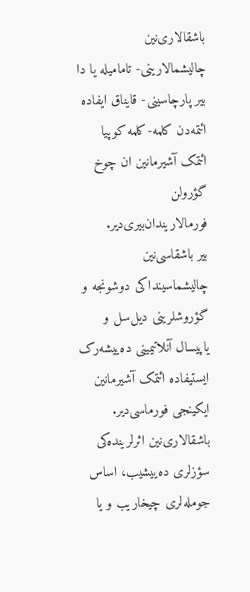باشقا‌لاری‌نین چالیشما‌لارینی- تامامیله یا دا بیر پارچاسینی- قایناق ایفاده ائتمه‌دن کلمه-کلمه کوپیا ائتمک آشیرما‌نین ان چوخ گؤرولن فورمالاریندان‌بیری‌دیر.
بیر باشقاسی‌نین چالیشماسینداکی دوشونجه و گؤروشلرینی دیل‌سل و یاپیسال آنلاتیمینی ده‌ییشه‌رک ایستیفاده ائتمک آشیرما‌نین ایکینجی فورماسی‌دیر. باشقا‌لاری‌نین اثرلرینده‌کی سؤزلری ده‌ییشیب، اساس جومله‌لری چیخاریب و یا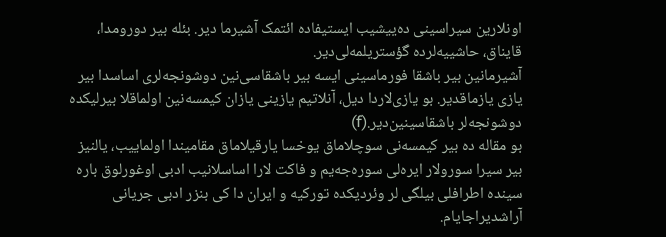اونلارین سیراسینی ده‌ییشیب ایستیفاده ائتمک آشیرما دیر. بئله بیر دورومدا، قایناق، حاشییه‌لرده گؤستریلمه‌لی‌دیر.
آشیرمانین بیر باشقا فورماسینی ایسه بیر باشقاسی‌نین دوشونجه‌لری اساسدا بیر یازی یازماقدیر. بو یازی‌لاردا دیل، آنلاتیم یازینی یازان کیمسه‌نین اولماقلا بیرلیکده دوشونجه‌لر باشقاسینین‌دیر.(f)
بو مقاله ده بیر کیمسه‌نی سوچلاماق یوخسا یارقیلاماق مقامیندا اولماییب، یالنیز بیر سیرا سورولار ایره‌لی سوره‌جه‌یم و فاکت لارا اساسلانیب ادبی اوغورلوق باره سینده اطرافلی بیلگی لر وئردیکده تورکیه و ایران دا کی بنزر ادبی جریانی آراشدیراجایام.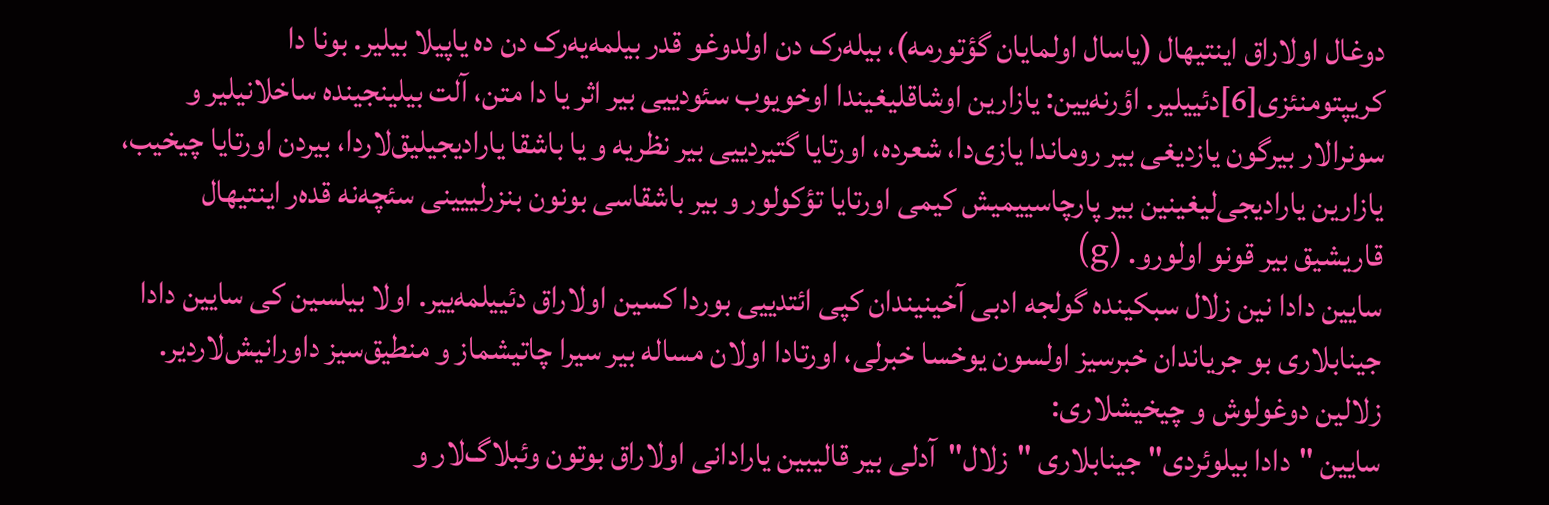دوغال اولاراق اینتیهال (یاسال اولمایان گؤتورمه)، بیله‌رک دن اولدوغو قدر بیلمه‌یه‌رک دن ده یاپیلا بیلیر. بونا دا کریپتومنئزی[6]دئییلیر. اؤرنه‌یین: یازارین اوشاقلیغیندا اوخویوب سئودییی بیر اثر یا دا متن، آلت بیلینجینده ساخلانیلیر و سونرالار بیرگون یازدیغی بیر روماندا یازی‌دا، شعرده، اورتایا گتیردییی بیر نظریه و یا باشقا یارادیجیلیق‌لاردا، بیردن اورتایا چیخیب، یازارین یارادیجی‌لیغینین بیر پارچاسییمیش کیمی اورتایا تؤکولور و بیر باشقاسی بونون بنزرلییینی سئچه‌نه قده‌ر اینتیهال قاریشیق بیر قونو اولورو. (g)
سایین دادا نین زلال سبکینده گولجه ادبی آخینیندان کپی ائتدییی بوردا کسین اولاراق دئییلمه‌ییر. اولا بیلسین کی سایین دادا جینابلاری بو جریاندان خبرسیز اولسون یوخسا خبرلی، اورتادا اولان مساله بیر سیرا چاتیشماز و منطیق‌سیز داورانیش‌لاردیر.
زلالین دوغولوش و چیخیشلاری:
سایین "دادا بیلوئردی" جینابلاری "زلال"آدلی بیر قالیبین یارادانی اولاراق بوتون وئبلاگ‌لار و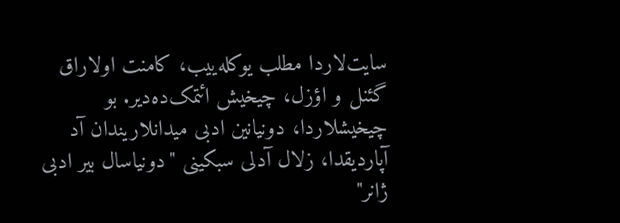سایت‌لاردا مطلب یوکله‌ییب، کامنت اولاراق گئنل و اؤزل، چیخیش ائتمک‌ده‌دیر. بو چیخیشلاردا، دونیانین ادبی میدانلاریندان آد آپاردیقدا، زلال آدلی سبکینی "دونیاسال بیر ادبی ژانر"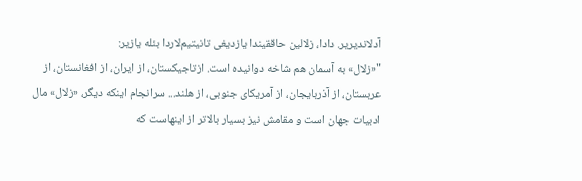آدلاندیریر. دادا، زلالین حاققیندا یازدیغی تانیتیم‌لاردا بئله یازیر:
"«زلال» به آسمان هم شاخه دوانیده است. ازتاجیکستان، از ایران، از افغانستان، از عربستان، از آذربایجان، از آمریکای جنوبی، از هلند... سرانجام اینکه دیگر، «زلال» مال ادبیات جهان است و مقامش نیز بسیار بالاتر از اینهاست که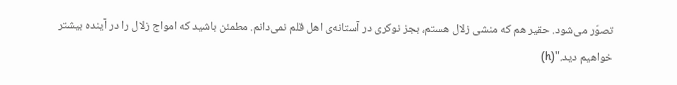تصوّر می‌شود. حقیر هم که منشی زلال هستم، بجز نوکری در آستانه‌ی اهل قلم نمی‌دانم. مطمئن باشید که امواج زلال را در آینده بیشتر خواهیم دید."(h)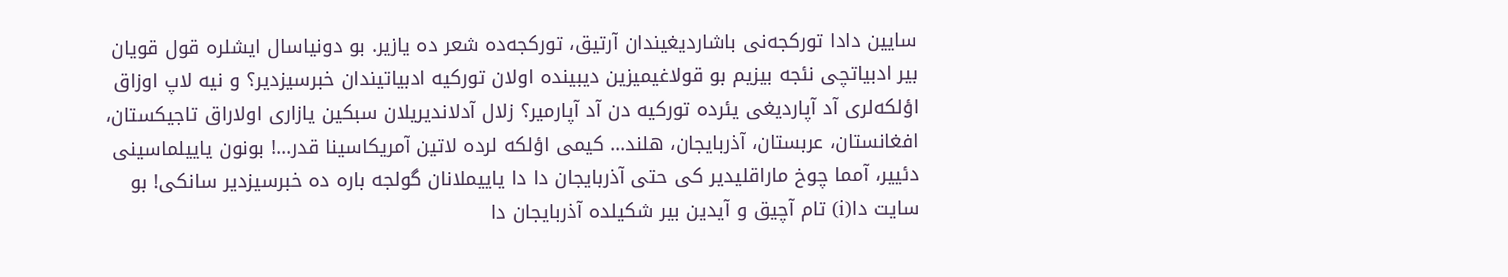سایین دادا تورکجه‌نی باشاردیغیندان آرتیق، تورکجه‌ده شعر ده یازیر. بو دونیاسال ایشلره قول قویان بیر ادبیاتچی نئجه بیزیم بو قولاغیمیزین دیبینده اولان تورکیه ادبیاتیندان خبرسیزدیر؟ و نیه لاپ اوزاق اؤلکه‌لری آد آپاردیغی یئرده تورکیه دن آد آپارمیر؟ زلال آدلاندیریلان سبکین یازاری اولاراق تاجیکستان، افغانستان، عربستان، آذربایجان، هلند... کیمی اؤلکه لرده لاتین آمریکاسینا قدر...! بونون یاییلماسینی دئییر، آمما چوخ ماراقلیدیر کی حتی آذربایجان دا دا یاییملانان گولجه باره ده خبرسیزدیر سانکی! بو سایت دا(i) تام آچیق و آیدین بیر شکیلده آذربایجان دا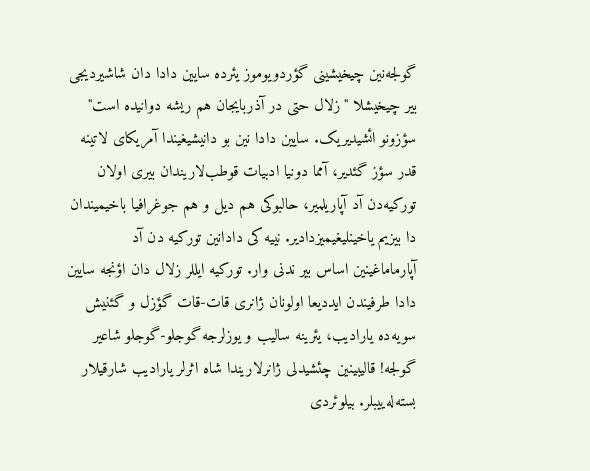گولجه‌نین چیخیشینی گؤردویوموز یئرده سایین دادا دان شاشیردیجی بیر چیخیشلا "زلال حتی در آذربایجان هم ریشه دوانیده است" سؤزونو ائشیدیریک. سایین دادا نین بو دانیشیغیندا آمریکای لاتینه قدر سؤز گئدیر، آمما دونیا ادبیات قوطب‌لاریندان بیری اولان تورکیه‌دن آد آپاریلمیر، حالبوکی هم دیل و هم جوغرافیا باخیمیندان دا بیزیم یاخینلیغیمیزدادیر. نییه کی دادانین تورکیه دن آد آپارماماغینین اساس بیر ندنی وار. تورکیه ایللر زلال دان اؤنجه سایین دادا طرفیندن ایددیعا اولونان ژانری قات-قات گؤزل و گئنیش سویه‌ده یارادیب، یئرینه سالیب و یوزلرجه گوجلو-گوجلو شاعیر گولجه! قالیبینین چئشیدلی ژانرلاریندا شاه اثرلر یارادیب شارقیلار بسته‌له‌ییبلر. بیلوئردی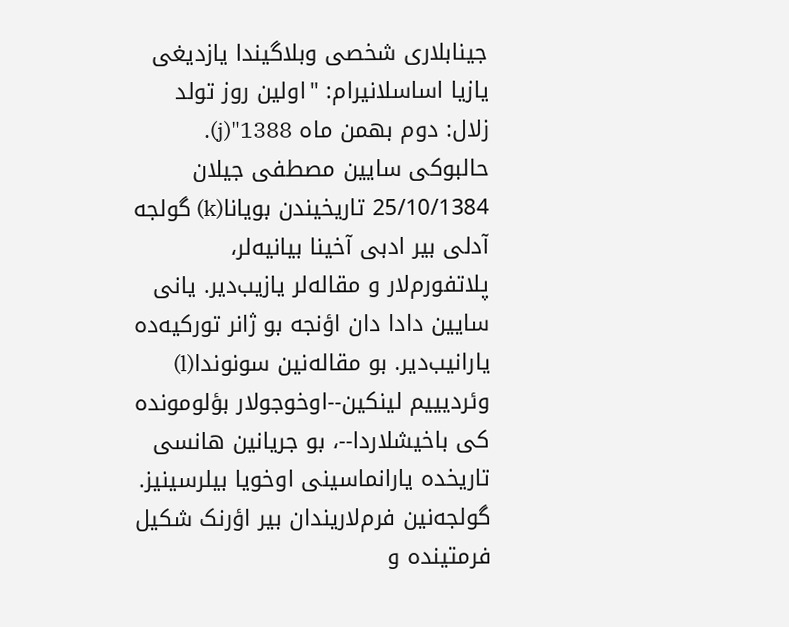جینابلاری شخصی وبلاگیندا یازدیغی یازیا اساسلانیرام: "اولین روز تولد زلال: دوم بهمن ماه 1388"(j).
حالبوکی سایین مصطفی جیلان 25/10/1384 تاریخیندن بویانا(k) گولجه آدلی بیر ادبی آخینا بیانیه‌لر، پلاتفورم‌لار و مقاله‌لر یازیب‌دیر. یانی سایین دادا دان اؤنجه بو ژانر تورکیه‌ده یارانیب‌دیر. بو مقاله‌نین سونوندا(l) وئردیییم لینکین--اوخوجولار بؤلومونده کی باخیشلاردا--، بو جریانین هانسی تاریخده یارانماسینی اوخویا بیلرسینیز. گولجه‌نین فرم‌لاریندان بیر اؤرنک شکیل فرمتینده و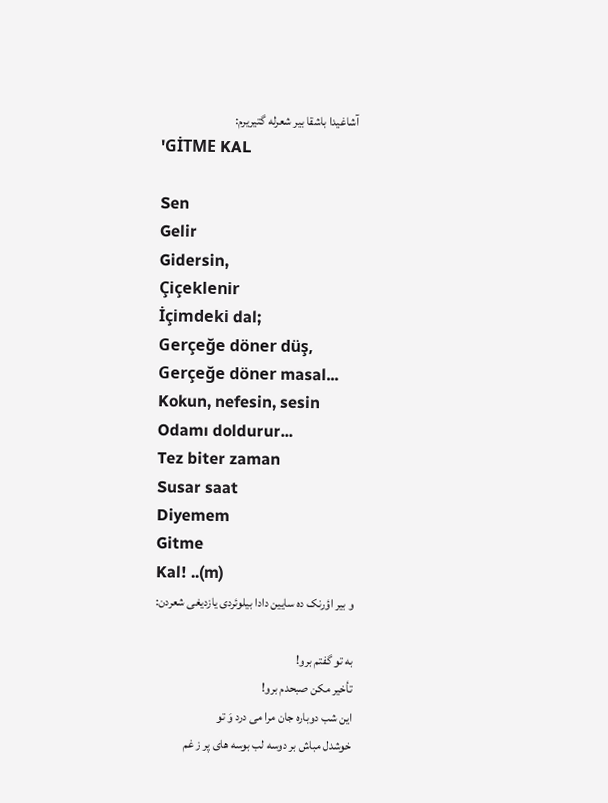آشاغیدا باشقا بیر شعرله گتیریرم:
'GİTME KAL

Sen
Gelir
Gidersin,
Çiçeklenir
İçimdeki dal;
Gerçeğe döner düş,
Gerçeğe döner masal...
Kokun, nefesin, sesin
Odamı doldurur...
Tez biter zaman
Susar saat
Diyemem
Gitme
Kal! ..(m)
و بیر اؤرنک ده سایین دادا بیلوئردی یازدیغی شعردن:

به تو گفتم برو!
تأخیر مکن صبحدم برو!
این شب دوباره جان مرا می درد وَ تو
خوشدل مباش بر دوسه لب بوسه های پر ز غم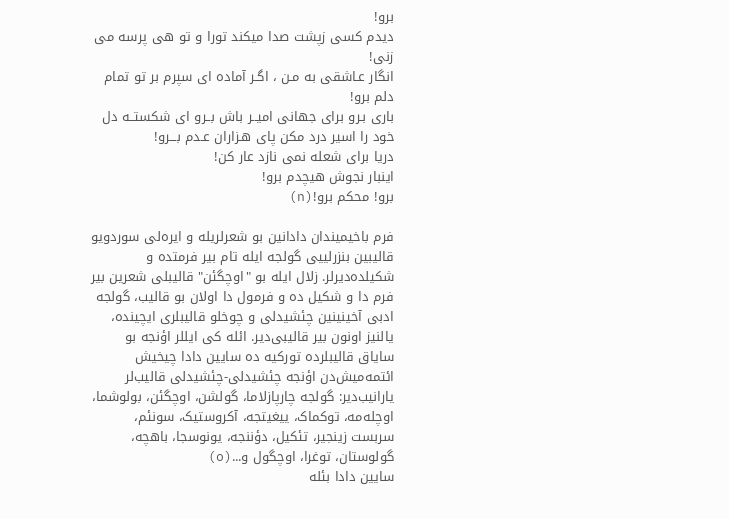برو!
دیدم کسی زپشت صدا میکند تورا و تو هی پرسه می زنی!
انگار عـاشقی به مـن ، اگـر آماده ای سپرم بر تو تمام دلم برو!
باری بـرو برای جهانی امیــر باش بــرو ای شکستــه دل
خود را اسیر درد مکن پای هـزاران عـدم بـــرو!
دریا برای شعله نمی نازد عار کن!
اینبار نجوش هیچدم برو!
برو! محکم برو!(n)

فرم باخیمیندان دادانین بو شعرلریله و ایره‌لی سوردویو قالیبین بنزرلییی گولجه ایله تام بیر فرمتده و شکیلده‌دیرلر. زلال ایله بو "اوچگئن" قالیبلی شعرین بیر فرم دا و شکیل ده و فرمول دا اولان بو قالیب، گولجه ادبی آخینینین چئشیدلی و چوخلو قالیبلری ایچینده، یالنیز اونون بیر قالیبی‌دیر. ائله کی ایللر اؤنجه بو سایاق قالیبلرده تورکیه ده سایین دادا چیخیش ائتمه‌میش‌دن اؤنجه چئشیدلی-چئشیدلی قالیب‌لر یارانیب‌دیر: گولجه چارپازلاما، گولشن، اوچگئن، بولوشما، اوچله‌مه، توکماک، ییغیتجه، آکروستیک، سونئم، سربست زینجیر، تئکیل، دؤننجه، یونوسجا، باهچه، گولوستان، توغرا، اوچگول و...(o)
سایین دادا بئله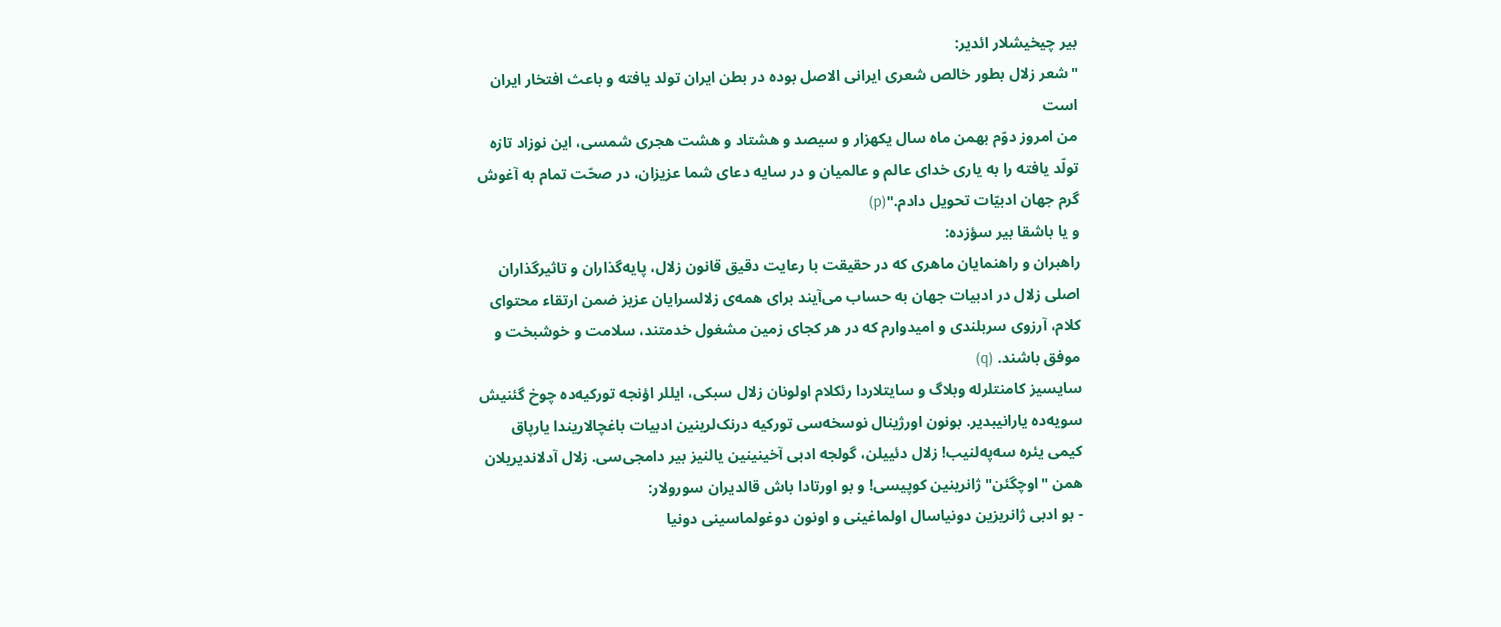بیر چیخیشلار ائدیر:
"شعر زلال بطور خالص شعری ایرانی الاصل بوده در بطن ایران تولد یافته و باعث افتخار ایران است
من امروز دوّم بهمن ماه سال یکهزار و سیصد و هشتاد و هشت هجری شمسی، این نوزاد تازه تولّد یافته را به یاری خدای عالم و عالمیان و در سایه دعای شما عزیزان، در صحّت تمام به آغوش گرم جهان ادبیّات تحویل دادم."(p)
و یا باشقا بیر سؤزده:
راهبران و راهنمایان ماهری که در حقیقت با رعایت دقیق قانون زلال، پایه‌گذاران و تاثیرگذاران اصلی زلال در ادبیات جهان به حساب می‌آیند برای همه‌ی زلالسرایان عزیز ضمن ارتقاء محتوای کلام، آرزوی سربلندی و امیدوارم که در هر کجای زمین مشغول خدمتند، سلامت و خوشبخت و موفق باشند. (q)
سایسیز کامنتلرله وبلاگ و سایتلاردا رئکلام اولونان زلال سبکی، ایللر اؤنجه تورکیه‌ده چوخ گئنیش سویه‌ده یارانیبدیر. بونون اورژینال نوسخه‌سی تورکیه درنک‌لرینین ادبیات باغچالاریندا یارپاق کیمی یئره سه‌په‌لنیب! زلال دئییلن، گولجه ادبی آخینینین یالنیز بیر دامجی‌سی. زلال آدلاندیریلان همن "اوچگئن" ژانرینین کوپیسی‌! و بو اورتادا باش قالدیران سورولار:
- بو ادبی ژانریزین دونیاسال اولماغینی و اونون دوغولماسینی دونیا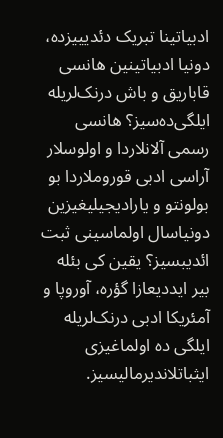ادبیاتینا تبریک دئدیییزده، دونیا ادبیاتینین هانسی قاباریق و باش درنک‌لریله ایلگی‌ده‌سیز؟ هانسی رسمی آلانلاردا و اولوسلار آراسی ادبی قوروملاردا بو بولونتو و یارادیجیلیغیزین دونیاسال اولماسینی ثبت ائدیبسیز؟ یقین کی بئله بیر ایددیعازا گؤره، آوروپا و آمئریکا ادبی درنک‌لریله ایلگی ده اولماغیزی ایثباتلاندیرمالیسیز.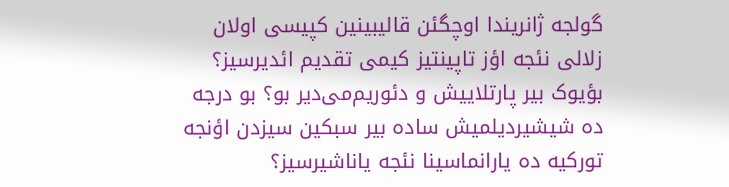گولجه ژانریندا اوچگئن قالیبینین کپیسی اولان زلالی نئجه اؤز تاپینتیز کیمی تقدیم ائدیرسیز؟ بؤیوک بیر پارتلاییش و دئوریم‌می‌دیر بو؟ بو درجه ده شیشیردیلمیش ساده بیر سبکین سیزدن اؤنجه تورکیه ده یارانماسینا نئجه یاناشیرسیز؟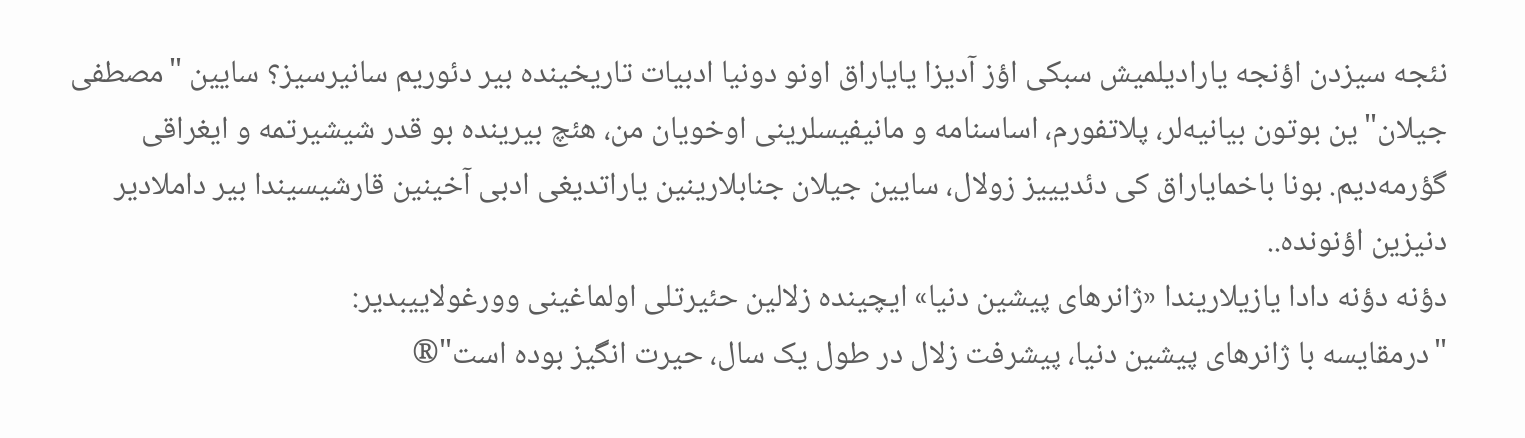نئجه سیزدن اؤنجه یارادیلمیش سبکی اؤز آدیزا یایاراق اونو دونیا ادبیات تاریخینده بیر دئوریم سانیرسیز؟ سایین "مصطفی جیلان"ین بوتون بیانیه‌لر، پلاتفورم، اساسنامه و مانیفیسلرینی اوخویان من، هئچ بیرینده بو قدر شیشیرتمه و ایغراقی گؤرمه‌دیم. بونا باخمایاراق کی دئدیییز زولال، سایین جیلان جنابلارینین یاراتدیغی ادبی آخینین قارشیسیندا بیر داملادیر دنیزین اؤنونده..
دؤنه دؤنه دادا یازیلاریندا «ژانرهای پیشین دنیا» ایچینده زلالین حئیرتلی اولماغینی وورغولاییبدیر:
"درمقایسه با ژانرهای پیشین دنیا، پیشرفت زلال در طول یک سال، حیرت انگیز بوده است"®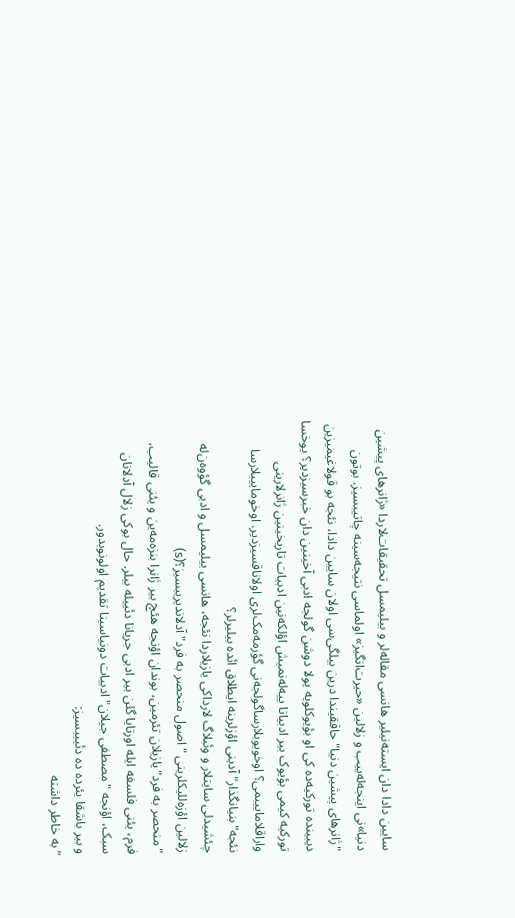سایین دادا دان ایسته‌نیلیر هانسی مقاله‌لر و بیلیمسل تحقیقات‌لاردا «ژانرهای پیشین دنیا»نی اینجه‌له‌ییب و زلالین «حیرت‌انگیز» اولماسی نتیجه‌سینه چاتیبسیز. بوتون "ژانرهای پیشین دنیا" حاققیندا درین بیلگی‌سی اولان سایین دادا، نئجه بو قولاغیمیزین دیبینده تورکیه‌ده کی او بؤیوکلویه یولا دوشن گولجه ادبی آخینین دان خبرسیزدیر؟ یوخسا تورکیه کیمی بؤیوک بیر ادبیاتا ییه‌له‌نمیش اؤلکه‌نین ادبیات تاریخینین ژانرلارینی واراقلاماییبمی؟ اوخویوبلارساگولجه‌نی گؤرمه‌مک‌لری اولاناقسیزدیر. اوخوماییبلارسا نئجه"بنیانگذار" آدینی اؤزلرینه ایطلاق ائده بیلیرلر؟
چئشیدلی سایتلار و وئبلاگ لارداکی یازیلاردا نئجه، هانسی بیلیمسل و ادبی گؤوه‌ن‌له زلالین اؤزه‌للیکلرینی "اصول منحصر به فرد" آدلاندیریبسیز؟(s)
"منحصر به فرد"یازیلان تئرمین، بوندان اؤنجه هئچ بیر ژانرا بنزه‌مه‌ین و یئنی قالیب، فرم، یئنی فلسفه ایله اورتایا گلن بیر ادبی جریانا دئییله بیلر. حال بوکی زلال آدلانان سبک، اؤنجه "مصطفی جیلان" ادبیات دونیاسینا تقدیم اولونوبدور.
و بیر باشقا یئرده ده دئییبسیز:
"به خاطر داشته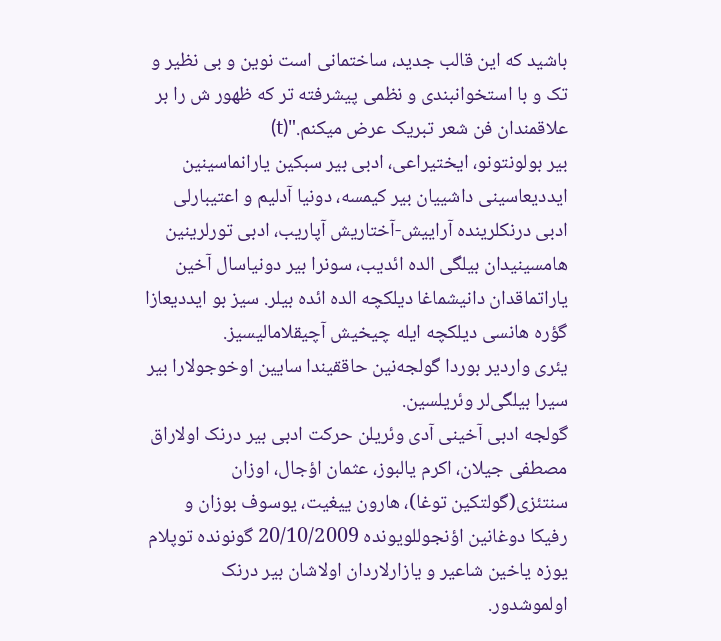باشید که این قالب جدید، ساختمانی است نوین و بی نظیر و تک و با استخوانبندی و نظمی پیشرفته تر که ظهور ش را بر علاقمندان فن شعر تبریک عرض میکنم."(t)
بیر بولونتونو، ایختیراعی، ادبی بیر سبکین یارانماسینین ایددیعاسینی داشییان بیر کیمسه، دونیا آدلیم و اعتیبارلی ادبی درنکلرینده آراییش-آختاریش آپاریب، ادبی تورلرینین هامسینیدان بیلگی الده ائدیب، سونرا بیر دونیاسال آخین‌ یاراتماقدان دانیشماغا دیلکچه الده ائده بیلر. سیز بو ایددیعازا گؤره هانسی دیلکچه ایله چیخیش آچیقلامالیسیز.
یئری واردیر بوردا گولجه‌نین حاققیندا سایین اوخوجولارا بیر سیرا بیلگی‌لر وئریلسین.
گولجه ادبی آخینی آدی وئریلن حرکت ادبی بیر درنک اولاراق مصطفی جیلان، اکرم یالبوز، عثمان اؤجال، اوزان سنتئزی(گولتکین توغا)، هارون ییغیت، یوسوف بوزان و رفیکا دوغانین اؤنجوللویونده 20/10/2009 گونونده توپلام یوزه یاخین شاعیر و یازارلاردان اولاشان بیر درنک اولموشدور.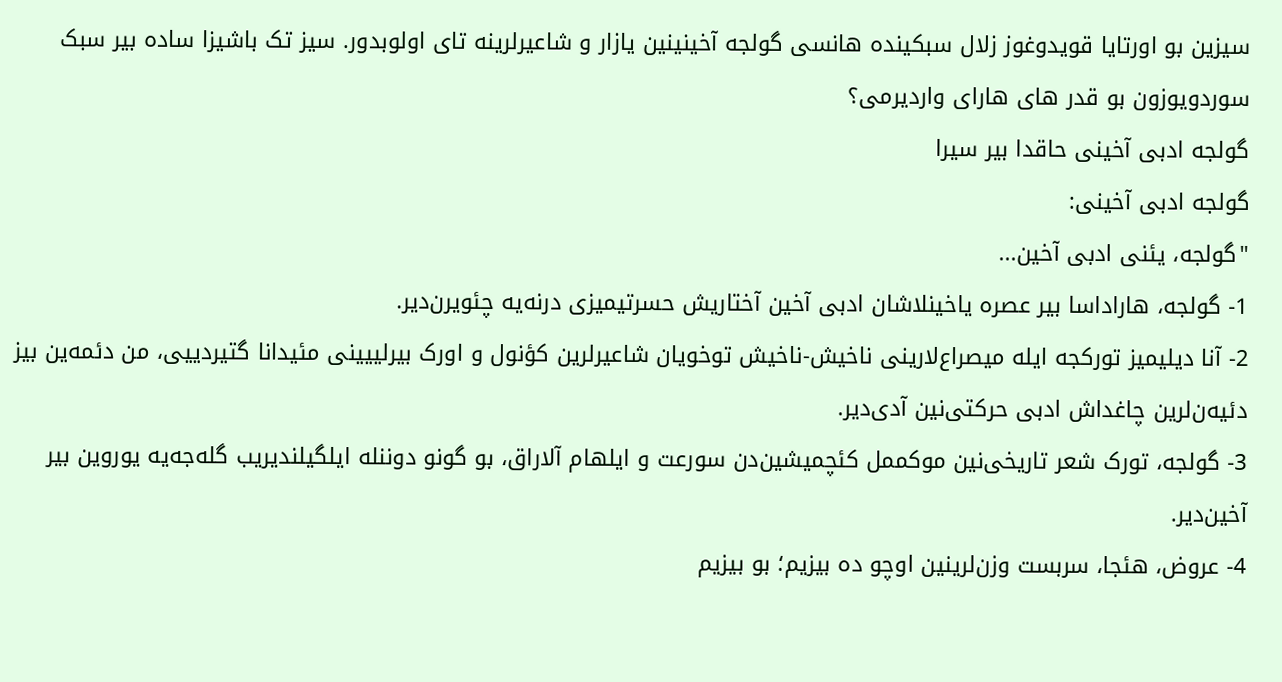سیزین بو اورتایا قویدوغوز زلال سبکینده هانسی گولجه آخینینین یازار و شاعیرلرینه تای اولوبدور. سیز تک باشیزا ساده بیر سبک سوردویوزون بو قدر های هارای واردیرمی؟
گولجه ادبی آخینی حاقدا بیر سیرا
گولجه ادبی آخینی:
"گولجه، یئنی ادبی آخین...
1- گولجه، هاراداسا بیر عصره یاخینلاشان ادبی آخین آختاریش حسرتیمیزی درنه‌یه چئویرن‌دیر.
2- آنا دیلیمیز تورکجه ایله میصراع‌لارینی ناخیش-ناخیش توخویان شاعیرلرین کؤنول و اورک بیرلییینی مئیدانا گتیردییی، من دئمه‌ین بیز دئیه‌ن‌لرین چاغداش ادبی حرکتی‌نین آدی‌دیر.
3- گولجه، تورک شعر تاریخی‌نین موکممل کئچمیشین‌دن سورعت و ایلهام آلا‌راق، بو گونو دوننله ایلگیلندیریب گله‌جه‌یه یوروین بیر آخین‌دیر.
4- عروض، هئجا، سربست وزن‌لرینین اوچو ده بیزیم؛ بو بیزیم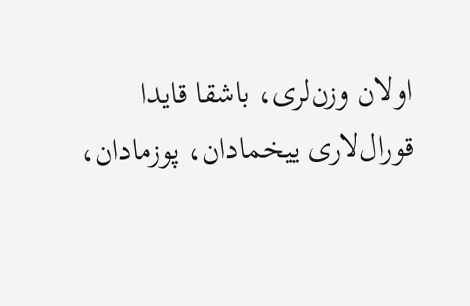اولان وزن‌لری، باشقا قایدا قورال‌لاری ییخما‌دان، پوزما‌دان،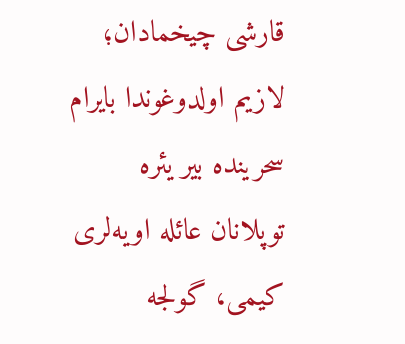قارشی چیخما‌دان؛ لازیم اولدوغوندا بایرام سحرینده بیر یئره توپلانان عائله اویه‌لری کیمی، گولجه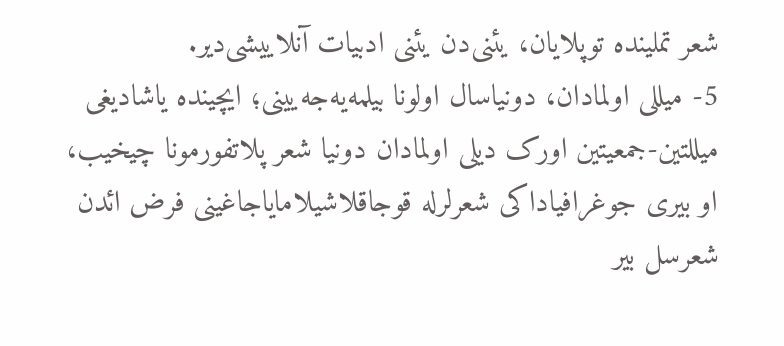شعر تملینده توپلایان، یئنی‌دن یئنی ادبیات آنلاییشی‌دیر.
5- میللی اولما‌دان، دونیاسال اولونا بیلمه‌یه‌جه‌یینی؛ ایچینده یاشادیغی میللتین-جمعیتین اورک دیلی اولما‌دان دونیا شعر پلاتفورمونا چیخیب، او بیری جوغرافیا‌داکی شعرلرله قوجاقلاشیلامایاجاغینی فرض ائدن شعرسل بیر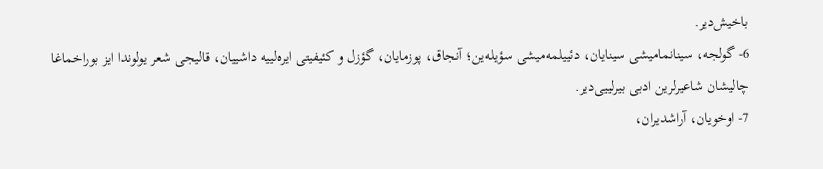باخیش‌دیر.
6- گولجه، سینانمامیشی سینایان، دئییلمه‌میشی سؤیله‌ین؛ آنجاق، پوزمایان، گؤزل و کئیفیتی ایره‌لییه داشییان، قالیجی شعر یولوندا ایز بوراخماغا چالیشان شاعیرلرین ادبی بیرلییی‌دیر.
7- اوخویان، آراشدیران،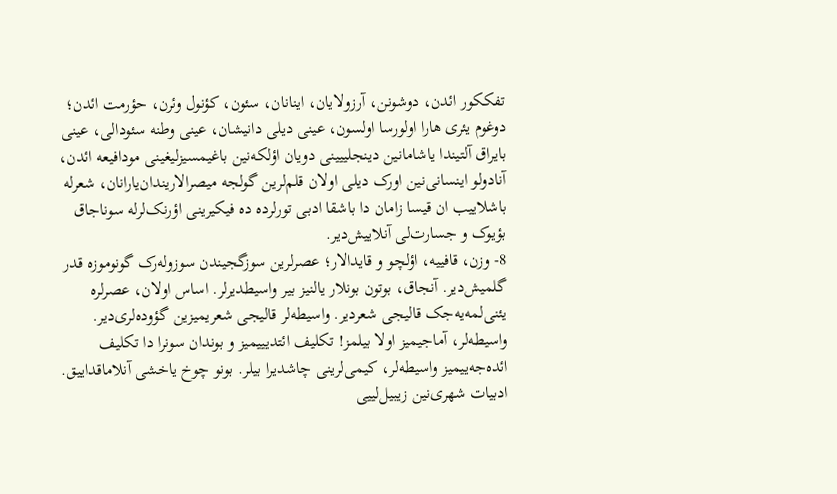تفککور ائدن، دوشونن، آرزولایان، اینانان، سئون، کؤنول وئرن، حؤرمت ائدن؛ دوغوم یئری هارا اولورسا اولسون، عینی دیلی دانیشان، عینی وطنه سئودا‌لی، عینی بایراق آلتیندا یاشامانین دینجلییینی دویان اؤلکه‌نین باغیمسیزلیغینی مودافیعه ائدن، آنادولو اینسانی‌نین اورک دیلی اولان قلم‌لرین گولجه میصرالاریندان‌یارانان، شعرله باشلاییب ان قیسا زامان دا باشقا ادبی تورلرده ده فیکیرینی اؤرنک‌لرله سونا‌جاق بؤیوک و جسارت‌لی آنلاییش‌دیر.
8- وزن، قافییه، اؤلچو و قایدا‌لار؛ عصرلرین سوزگجیندن سوزوله‌رک گونوموزه قدر گلمیش‌دیر. آنجاق، بوتون بونلار یالنیز بیر واسیطدیرلر. اساس اولان، عصرلره یئنی‌لمه‌یه‌جک قالیجی شعردیر. واسیطه‌لر قالیجی شعریمیزین گؤوده‌لری‌دیر. واسیطه‌لر، آماجیمیز اولا بیلمز! تکلیف ائتدیییمیز و بوندان سونرا دا تکلیف ائده‌جه‌ییمیز واسیطه‌لر، کیمی‌لرینی چاشدیرا بیلر. بونو چوخ یاخشی آنلاماقداییق. ادبیات شهری‌نین زیبیل‌لییی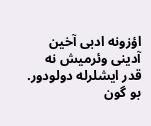اؤزونه ادبی آخین آدینی وئرمیش نه قدر ایشلرله دولودور. بو گون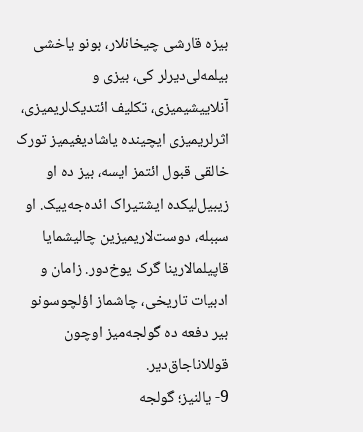بیزه قارشی چیخانلار، بونو یاخشی بیلمه‌لی‌دیرلر کی، بیزی و آنلاییشیمیزی، تکلیف ائتدیک‌لریمیزی، اثرلریمیزی ایچینده یاشادیغیمیز تورک خالقی قبول ائتمز ایسه، بیز ده او زیبیل‌لیکده ایشتیراک ائده‌جه‌ییک. او سببله، دوست‌لاریمیزین چالیشمایا قاپیلما‌لارینا گرک یوخ‌دور. زامان و ادبیات تاریخی، چاشماز اؤلچوسونو بیر دفعه ده گولجه‌میز اوچون قوللانا‌جاق‌دیر.
9- یالنیز؛ گولجه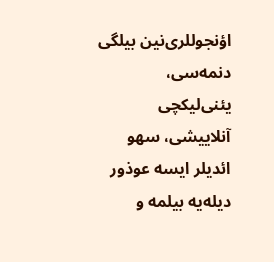اؤنجوللری‌نین بیلگی دنمه‌سی، یئنی‌لیکچی آنلاییشی، سهو ائدیلر ایسه عوذور دیله‌یه بیلمه و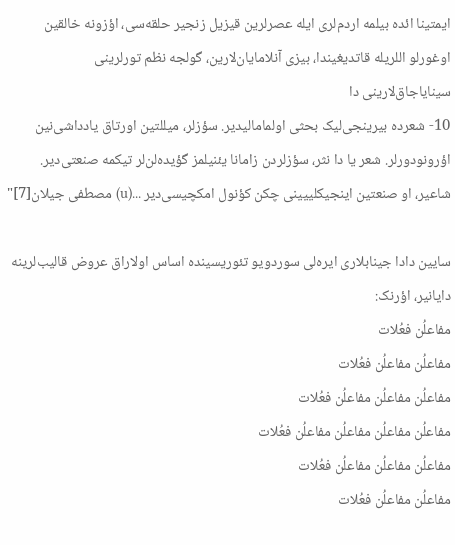ایمتینا ائده بیلمه اردم‌لری ایله عصرلرین قیزیل زنجیر حلقه‌سی، اؤزونه خالقین اوغورلو اللریله قاتدیغیندا، بیزی آنلامایان‌لارین، گولجه نظم تورلرینی سینایا‌جاق‌لارینی دا
10- شعرده بیرینجی‌لیک بحثی اولمامالیدیر. سؤزلر، میللتین اورتاق یادداشی‌نین اؤرونودورلر. شعر یا دا نثر، سؤزلردن زامانا یئنیلمز گؤیده‌لن‌لر تیکمه صنعتی‌دیر. شاعیر، او صنعتین اینجیکلییینی چکن کؤنول امکچیسی‌دیر ...(u) مصطفی جیلان[7]"

سایین دادا جینابلاری ایره‌لی سوردویو تئوریسینده اساس اولاراق عروض قالیب‌لرینه دایانیر، اؤرنک:
مفاعلُن فعُلات
مفاعلُن مفاعلُن فعُلات
مفاعلُن مفاعلُن مفاعلُن فعُلات
مفاعلُن مفاعلُن مفاعلُن مفاعلُن فعُلات
مفاعلُن مفاعلُن مفاعلُن فعُلات
مفاعلُن مفاعلُن فعُلات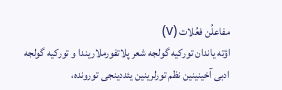مفاعلُن فعُلات (v)
اؤته یاندان تورکیه گولجه شعر پلاتفورملاریندا و تورکیه گولجه ادبی آخینینین نظم تورلرینین یئددینجی تورونده،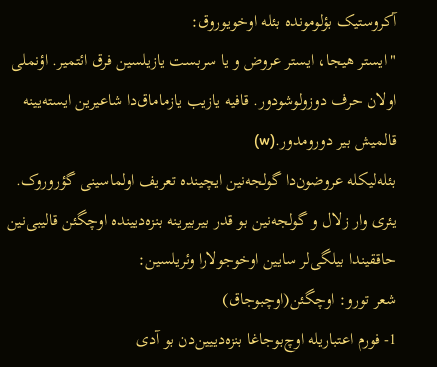آکروستیک بؤلومونده بئله اوخویوروق:
"ایستر هیجا، ایستر عروض و یا سربست یازیلسین فرق ائتمیر. اؤنملی اولان حرف دوزولوشودور. قافیه یازیب یازماماق‌دا شاعیرین ایسته‌یینه قالمیش بیر دورومدور.(w)
بئله‌لیکله عروضون‌دا گولجه‌نین ایچینده تعریف اولماسینی گؤروروک.
یئری وار زلال و گولجه‌نین بو قدر بیربیرینه بنزه‌دیینده اوچگئن قالیبی‌نین حاققیندا بیلگی‌لر سایین اوخوجولارا وئریلسین:
شعر تورو: اوچگئن(اوچبوجاق)
1- فورم اعتباریله اوچ‌بوجاغا بنزه‌دییین‌دن بو آدی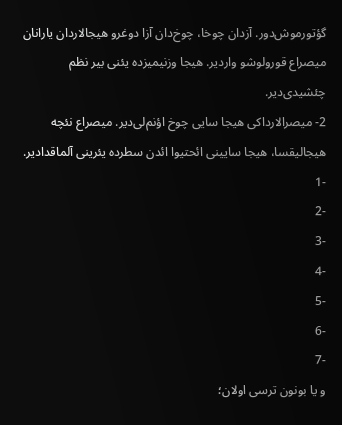گؤتورموش‌دور. آزدان چوخا، چوخ‌دان آزا دوغرو هیجا‌لاردان یارانان میصراع قورولوشو واردیر. هیجا وزنیمیزده یئنی بیر نظم چئشیدی‌دیر.
2- میصرالارداکی هیجا سایی چوخ اؤنم‌لی‌دیر. میصراع نئچه هیجا‌لیقسا، هیجا سایینی ائحتیوا ائدن سطرده یئرینی آلماقدا‌دیر.
-1
-2
-3
-4
-5
-6
-7
و یا بونون ترسی اولان؛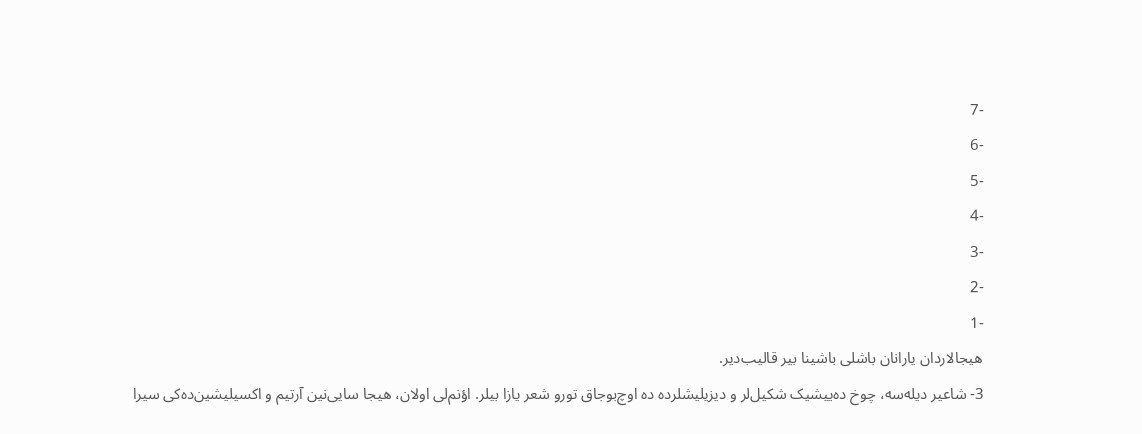-7
-6
-5
-4
-3
-2
-1
هیجا‌لاردان یارانان باشلی باشینا بیر قالیب‌دیر.
3- شاعیر دیله‌سه، چوخ ده‌ییشیک شکیل‌لر و دیزیلیشلرده ده اوچ‌بوجاق تورو شعر یازا بیلر. اؤنم‌لی اولان، هیجا سایی‌نین آرتیم و اکسیلیشین‌ده‌کی سیرا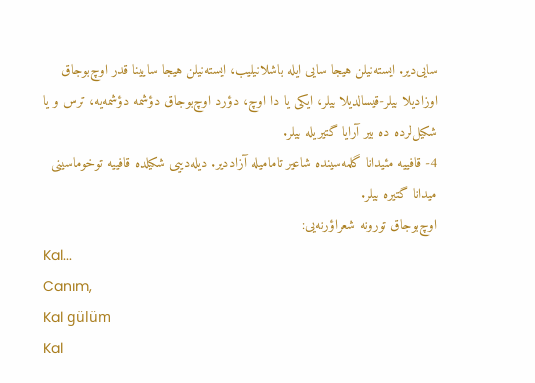سایی‌دیر. ایسته‌نیلن هیجا سایی ایله باشلانیلیب، ایسته‌نیلن هیجا سایینا قدر اوچ‌بوجاق اوزادیلا بیلر-قیسالدیلا بیلر، ایکی یا دا اوچ، دؤرد او‌چ‌بوجاق دؤشمه دؤشمه‌یه، ترس و یا شکیل‌لرده ده بیر آرایا گتیریله بیلر.
4- قافییه مئیدانا گلمه‌سینده شاعیر تامامیله آزاددیر. دیله‌دییی شکیلده قافییه توخوماسینی میدانا گتیره بیلر.
اوچ‌بوجاق تورونه شعراؤرنه‌یی:
Kal...
Canım,
Kal gülüm
Kal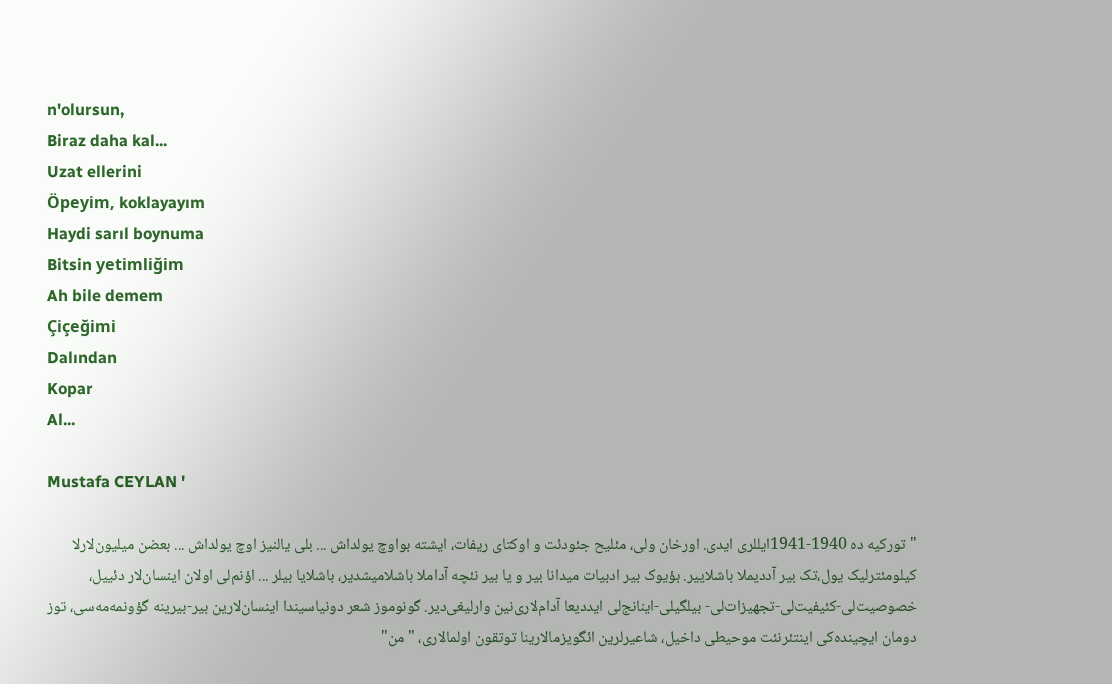n'olursun,
Biraz daha kal...
Uzat ellerini
Öpeyim, koklayayım
Haydi sarıl boynuma
Bitsin yetimliğim
Ah bile demem
Çiçeğimi
Dalından
Kopar
Al...

Mustafa CEYLAN '

"تورکیه ده 1940-1941ایللری ایدی. اورخان ولی، مئلیح جئودئت و اوکتای ریفات، ایشته بواوچ یولداش ... بلی یالنیز اوچ یولداش ... بعضن میلیون‌لارلا کیلومئترلیک یول،تک بیر آددیملا باشلاییر. بؤیوک بیر ادبیات میدانا بیر و یا بیر نئچه آداملا باشلامیشدیر، باشلایا بیلر ... اؤنم‌لی اولان اینسان‌لار دئییل، خصوصیت‌لی-کئیفیت‌لی-تجهیزات‌لی- بیلگیلی-اینانج‌لی ایددیعا آدام‌لاری‌نین وارلیغی‌دیر. گونوموز شعر دونیاسیندا اینسان‌لارین بیر-بیرینه گؤونمه‌مه‌سی، توز دومان ایچینده‌کی اینتئرنئت موحیطی داخیل، شاعیرلرین ائگویزما‌لارینا توتقون اولما‌لاری، "من"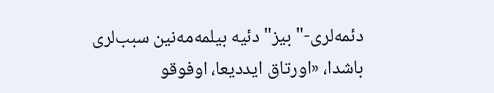دئمه‌لری-"بیز" دئیه بیلمه‌مه‌نین سبب‌لری باشدا، «اورتاق ایددیعا، اوفوقو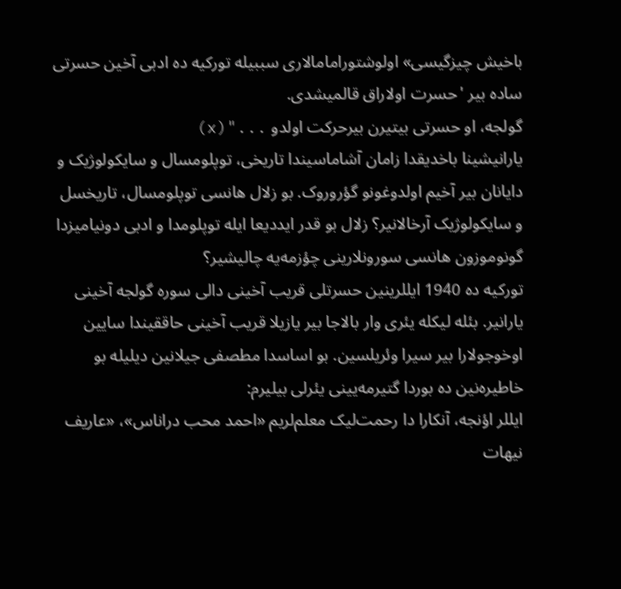باخیش چیزگیسی» اولوشتوراماما‌لاری سببیله تورکیه ده ادبی آخین حسرتی ساده بیر 'حسرت اولا‌راق قالمیشدی.
گولجه، او حسرتی بیتیرن بیرحرکت اولدو ..."(x)
یارانیشینا باخدیقدا زامان آشاماسیندا تاریخی، توپلومسال و سایکولوژیک و دایانان بیر آخیم اولدوغونو گؤروروک. بو زلال هانسی توپلومسال، تاریخسل و سایکولوژیک آرخالانیر؟ زلال بو قدر ایددیعا ایله توپلومدا و ادبی دونیامیزدا گونوموزون هانسی سورونلارینی چؤزمه‌یه چالیشیر؟
تورکیه ده 1940 ایللرینین حسرتلی قریب آخینی دالی سوره گولجه آخینی یارانیر. بئله لیکله یئری وار بالاجا بیر یازیلا قریب آخینی حاققیندا سایین اوخوجولارا بیر سیرا وئریلسین. بو اساسدا مطصفی جیلانین دیلیله بو خاطیره‌نین ده بوردا گتیرمه‌یینی یئرلی بیلیرم:
ایللر اؤنجه، آنکارا دا رحمت‌لیک معلم‌لریم «احمد محب دراناس»، «عاریف نیهات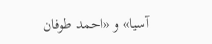آسیا» و «احمد طوفان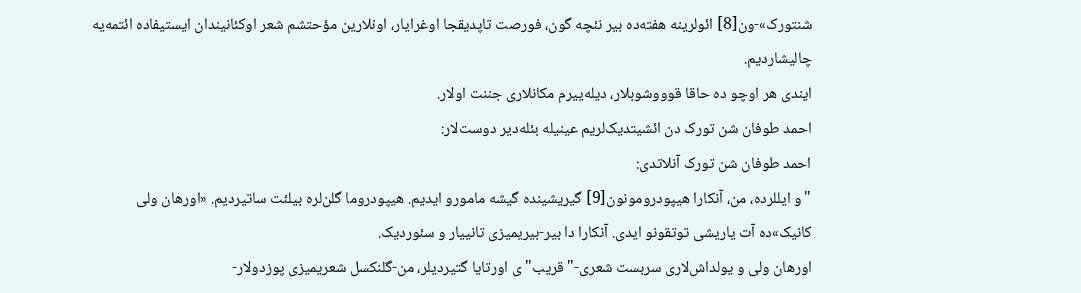شنتورک»-ون[8] ائولرینه هفته‌ده بیر نئچه گون، فورصت تاپدیقجا اوغرایار، اونلارین مؤحتشم شعر اوکئانیندان ایستیفاده ائتمه‌یه چالیشاردیم.
ایندی هر اوچو ده حاقا قوووشوبلار، دیله‌ییرم مکانلاری جننت اولار.
احمد طوفان شن تورک دن ائشیتدیک‌لریم عینیله بئله‌دیر دوست‌لار:
احمد طوفان شن تورک آنلاتدی:
"و ایللرده، من، آنکارا هیپودرومونون[9] گیریشینده گیشه مامورو ایدیم. هیپودروما گلن‌لره بیلئت ساتیردیم. «اورهان ولی کانیک»ده آت یاریشی توتقونو ایدی. آنکارا دا بیر-بیریمیزی تانییار و سئوردیک.
اورهان ولی و یولداش‌لاری سربست شعری-"قریب"ی اورتایا گتیردیلر، من-گلنکسل شعریمیزی پوزدولار-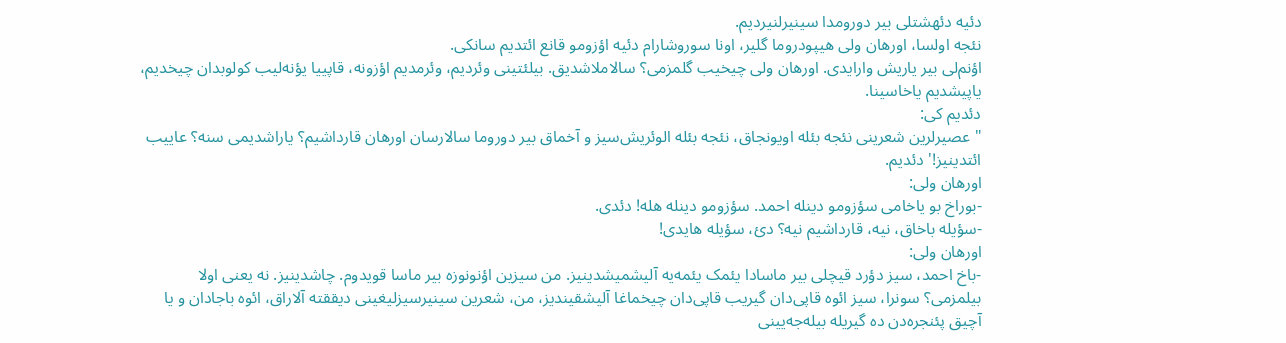دئیه دئهشتلی بیر دورومدا سینیرلنیردیم.
نئجه اولسا، اورهان ولی هیپودروما گلیر، اونا سوروشارام دئیه اؤزومو قانع ائتدیم سانکی.
اؤنم‌لی بیر یاریش وارایدی. اورهان ولی چیخیب گلمزمی؟ سالاملاشدیق. بیلئتینی وئردیم، وئرمدیم اؤزونه، قاپییا یؤنه‌لیب کولوبدان چیخدیم، یاپیشدیم یاخاسینا.
دئدیم کی:
"عصیرلرین شعرینی نئجه بئله اویونجاق، نئجه بئله الوئریش‌سیز و آخماق بیر دوروما سالارسان اورهان قارداشیم؟ یاراشدیمی سنه؟ عاییب ائتدینیز!' دئدیم.
اورهان ولی:
-بوراخ بو یاخامی سؤزومو دینله احمد. سؤزومو دینله هله! دئدی.
-سؤیله باخاق، نیه، قارداشیم نیه؟ دئ، سؤیله هایدی!
اورهان ولی:
-باخ احمد، سیز دؤرد قیچلی بیر ماسادا یئمک یئمه‌یه آلیشمیشدینیز. من سیزین اؤنونوزه بیر ماسا قویدوم. چاشدینیز. نه یعنی اولا بیلمزمی؟ سونرا، سیز ائوه قاپی‌دان گیریب قاپی‌دان چیخماغا آلیشقیندیز، من، شعرین سینیرسیزلیغینی دیققته آلاراق، ائوه باجا‌دان و یا آچیق پئنجره‌دن ده گیریله بیله‌جه‌یینی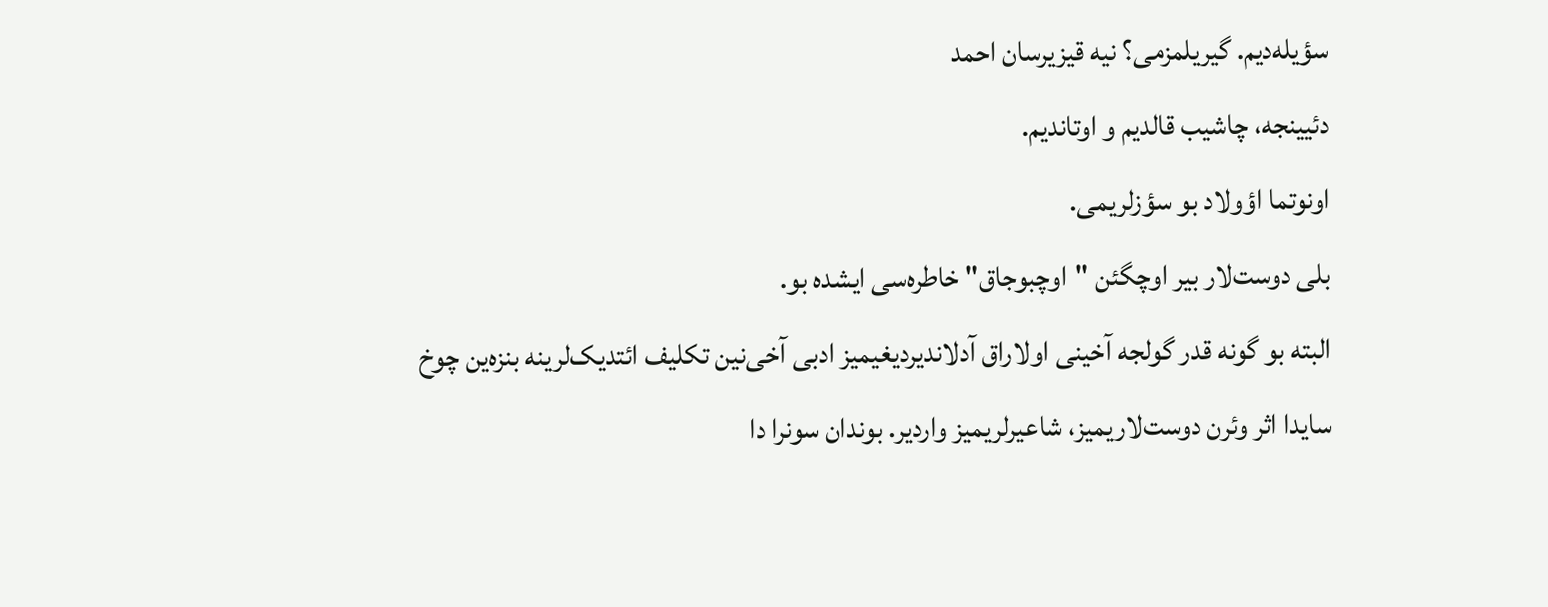سؤیله‌دیم. گیریلمزمی؟ نیه قیزیرسان احمد
دئیینجه، چاشیب قالدیم و اوتاندیم.
اونوتما اؤولاد بو سؤزلریمی.
بلی دوست‌لار بیر اوچگئن "اوچبوجاق" خاطره‌سی ایشده بو.
البته بو گونه قدر گولجه آخینی اولا‌راق آدلاندیردیغیمیز ادبی آخی‌نین تکلیف ائتدیک‌لرینه بنزه‌ین چوخ سایدا اثر وئرن دوست‌لاریمیز، شاعیرلریمیز واردیر. بوندان سونرا دا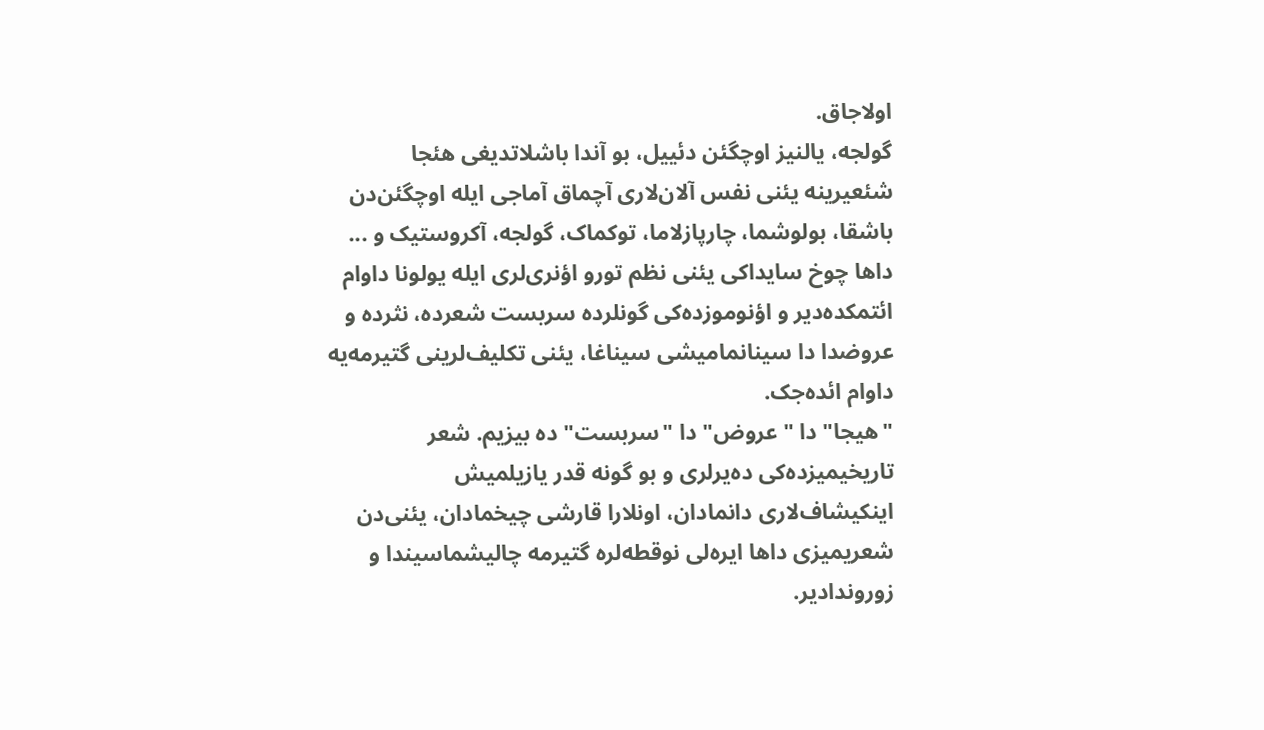اولا‌جاق.
گولجه، یالنیز اوچگئن دئییل، بو آندا باشلاتدیغی هئجا شئعیرینه یئنی نفس آلان‌لاری آچماق آماجی ایله اوچگئن‌دن باشقا، بولوشما، چارپازلاما، توکماک، گولجه، آکروستیک و ... داها چوخ سایداکی یئنی نظم تورو اؤنری‌لری ایله یولونا داوام ائتمکده‌دیر و اؤنوموزده‌کی گونلرده سربست شعرده، نثرده و عروضدا دا سینانمامیشی سیناغا، یئنی تکلیف‌لرینی گتیرمه‌یه داوام ائده‌جک.
"هیجا" دا "عروض" دا "سربست" ده بیزیم. شعر تاریخیمیزده‌کی ده‌یرلری و بو گونه قدر یازیلمیش اینکیشاف‌لاری دانما‌دان، اونلارا قارشی چیخما‌دان، یئنی‌دن شعریمیزی داها ایره‌لی نوقطه‌لره گتیرمه چالیشماسیندا و زوروندادیر.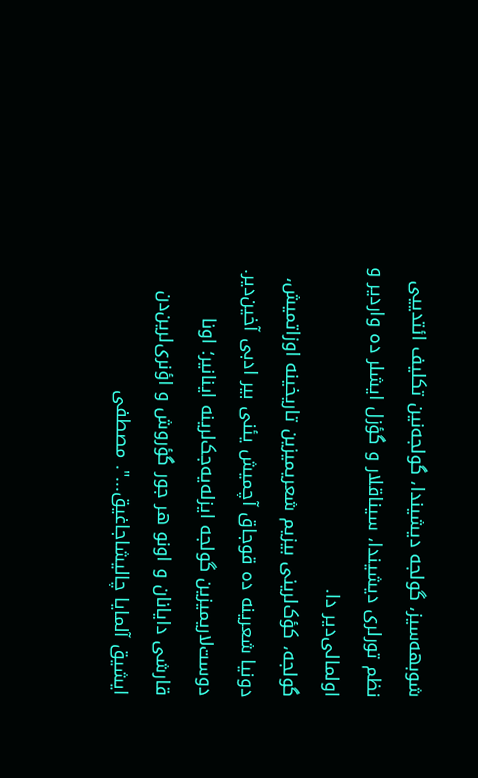شوبهه‌سیز، گولجه دیشیندا، گولجه‌نین تکلیف ائتدییی نظم تورلری دیشیندا، سیناقلار و گؤزل ایشلر ده واردیر و اولما‌لی‌دیر دا.
گولجه، کؤک‌لرینی بیزیم شعریمیزین تاریخینه اوزاتمیش، دونیا شعرینه ده قوجاق آچمیش یئنی بیر ادبی آخین‌دیر.
دوست‌لاریمیزین گولجه ایزله‌یه‌جک‌لرینه اینانیر؛ اونا قارشی دایانان و اونو هر جور گؤروش و اؤنری‌لرین‌دن ایشیق آلمایا چالیشاجاغیق...". مصطفی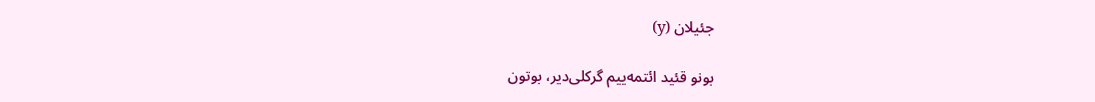جئیلان (y)

بونو قئید ائتمه‌ییم گرکلی‌دیر، بوتون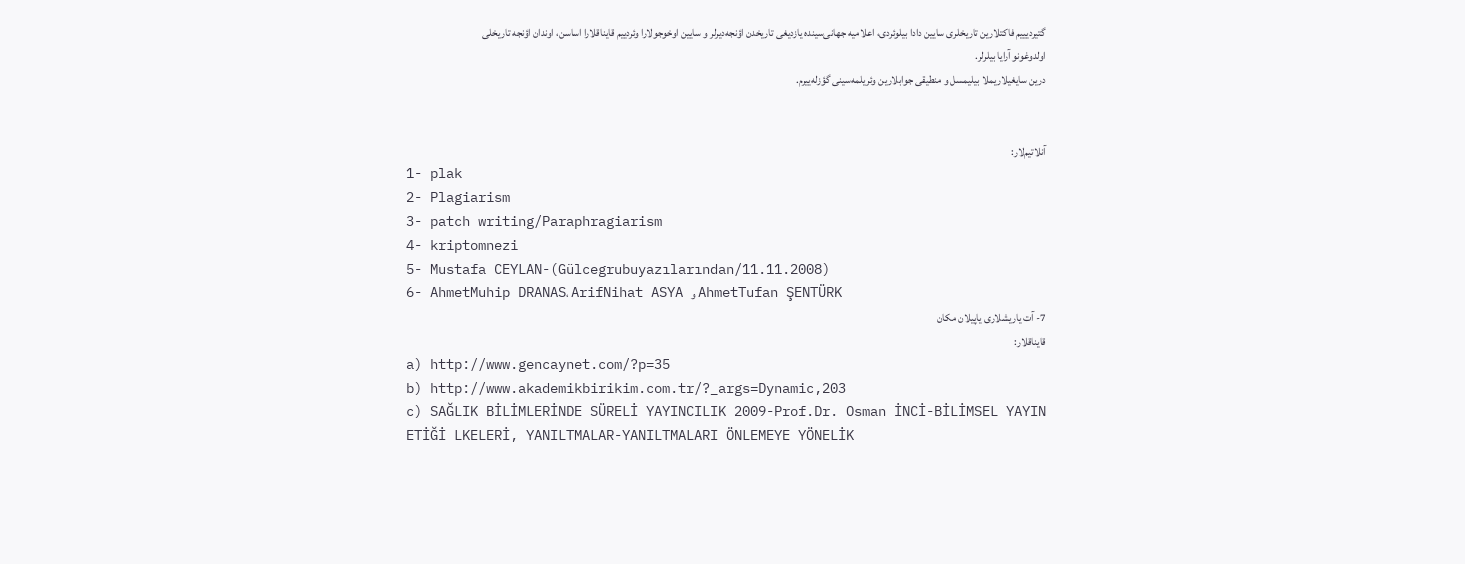گتیردیییم فاکتلارین تاریخلری سایین دادا بیلوئردی، اعلامیه جهانی‌سینده یازدیغی تاریخدن اؤنجه‌دیرلر و سایین اوخوجولارا وئردییم قایناقلارا اساسن، اوندان اؤنجه تاریخلی اولدوغونو آرایا بیلرلر.
درین سایغیلاریملا بیلیمسل و منطیقی جوابلارین وئریلمه‌سینی گؤزله‌ییرم.


آنلاتیم‌لار:
1- plak
2- Plagiarism
3- patch writing/Paraphragiarism
4- kriptomnezi
5- Mustafa CEYLAN-(Gülcegrubuyazılarından/11.11.2008)
6- AhmetMuhip DRANAS، ArifNihat ASYA و AhmetTufan ŞENTÜRK
7- آت یاریشلاری یاپیلان مکان
قایناقلار:
a) http://www.gencaynet.com/?p=35
b) http://www.akademikbirikim.com.tr/?_args=Dynamic,203
c) SAĞLIK BİLİMLERİNDE SÜRELİ YAYINCILIK 2009-Prof.Dr. Osman İNCİ-BİLİMSEL YAYIN ETİĞİ LKELERİ, YANILTMALAR-YANILTMALARI ÖNLEMEYE YÖNELİK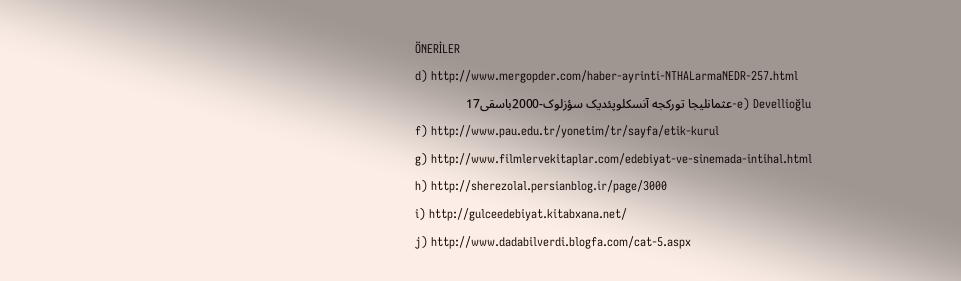ÖNERİLER
d) http://www.mergopder.com/haber-ayrinti-NTHALarmaNEDR-257.html
e) Devellioğlu-عثمانلیجا تورکجه آنسکلوپئدیک سؤزلوک-2000باسقی17
f) http://www.pau.edu.tr/yonetim/tr/sayfa/etik-kurul
g) http://www.filmlervekitaplar.com/edebiyat-ve-sinemada-intihal.html
h) http://sherezolal.persianblog.ir/page/3000
i) http://gulceedebiyat.kitabxana.net/
j) http://www.dadabilverdi.blogfa.com/cat-5.aspx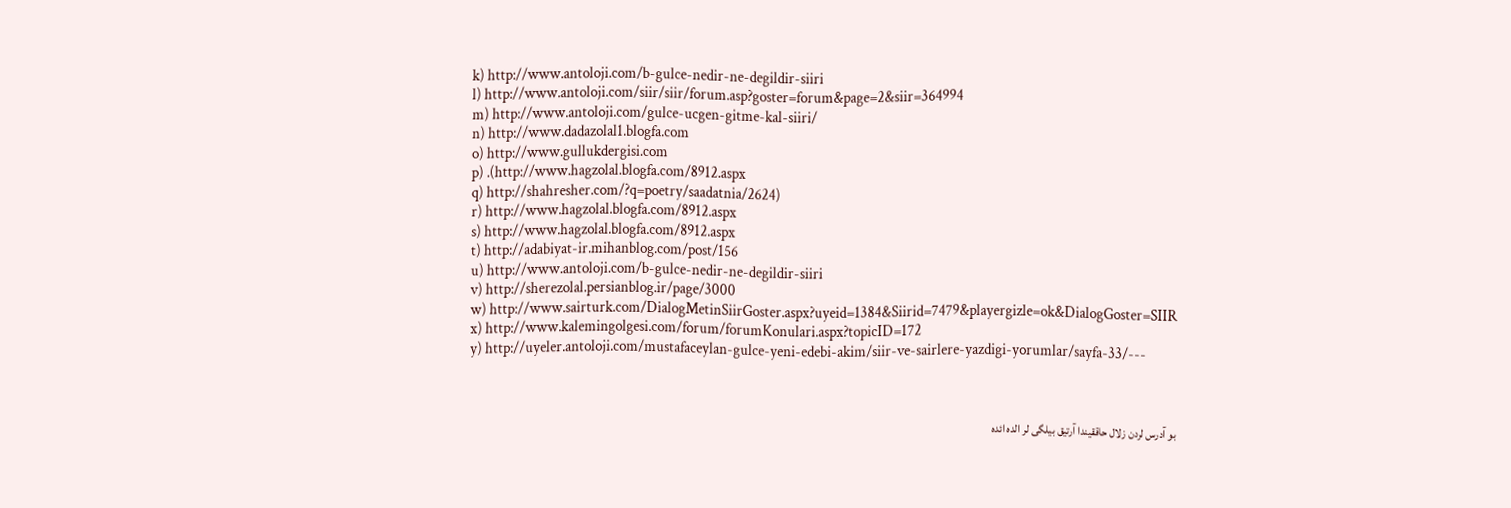k) http://www.antoloji.com/b-gulce-nedir-ne-degildir-siiri
l) http://www.antoloji.com/siir/siir/forum.asp?goster=forum&page=2&siir=364994
m) http://www.antoloji.com/gulce-ucgen-gitme-kal-siiri/
n) http://www.dadazolal1.blogfa.com
o) http://www.gullukdergisi.com
p) .(http://www.hagzolal.blogfa.com/8912.aspx
q) http://shahresher.com/?q=poetry/saadatnia/2624)
r) http://www.hagzolal.blogfa.com/8912.aspx
s) http://www.hagzolal.blogfa.com/8912.aspx
t) http://adabiyat-ir.mihanblog.com/post/156
u) http://www.antoloji.com/b-gulce-nedir-ne-degildir-siiri
v) http://sherezolal.persianblog.ir/page/3000
w) http://www.sairturk.com/DialogMetinSiirGoster.aspx?uyeid=1384&Siirid=7479&playergizle=ok&DialogGoster=SIIR
x) http://www.kalemingolgesi.com/forum/forumKonulari.aspx?topicID=172
y) http://uyeler.antoloji.com/mustafaceylan-gulce-yeni-edebi-akim/siir-ve-sairlere-yazdigi-yorumlar/sayfa-33/---



بو آدرس لردن زلال حاققیندا آرتیق بیلگی لر الده ائده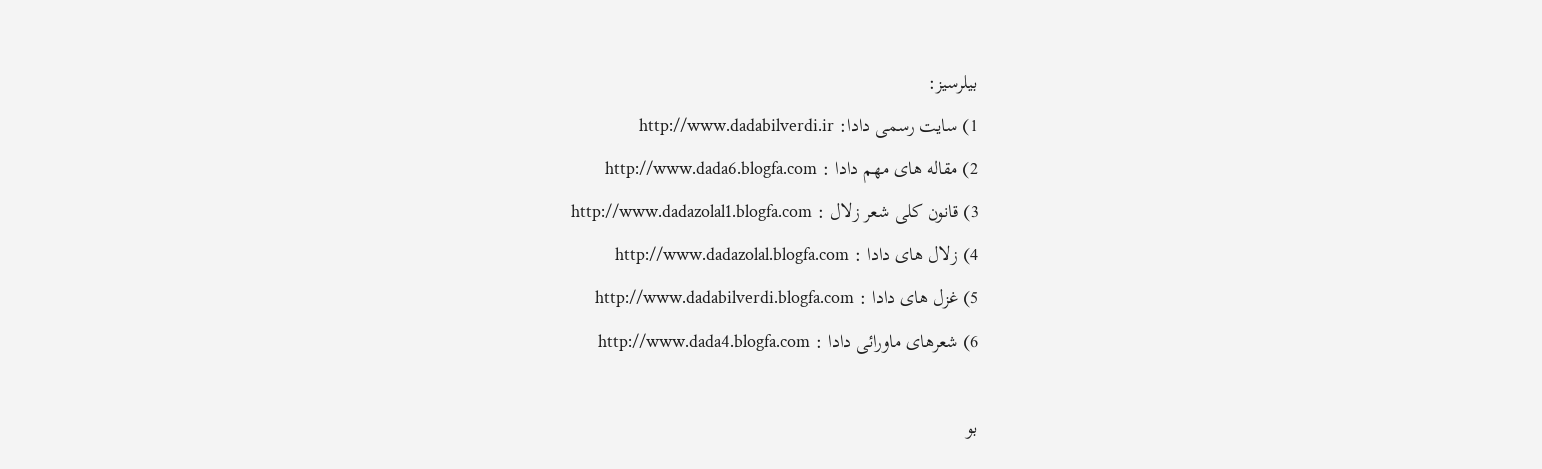بیلرسیز:
1) سایت رسمی دادا: http://www.dadabilverdi.ir
2) مقاله های مهم دادا : http://www.dada6.blogfa.com
3) قانون کلی شعر زلال : http://www.dadazolal1.blogfa.com
4) زلال های دادا : http://www.dadazolal.blogfa.com
5) غزل های دادا : http://www.dadabilverdi.blogfa.com
6) شعرهای ماورائی دادا : http://www.dada4.blogfa.com

بو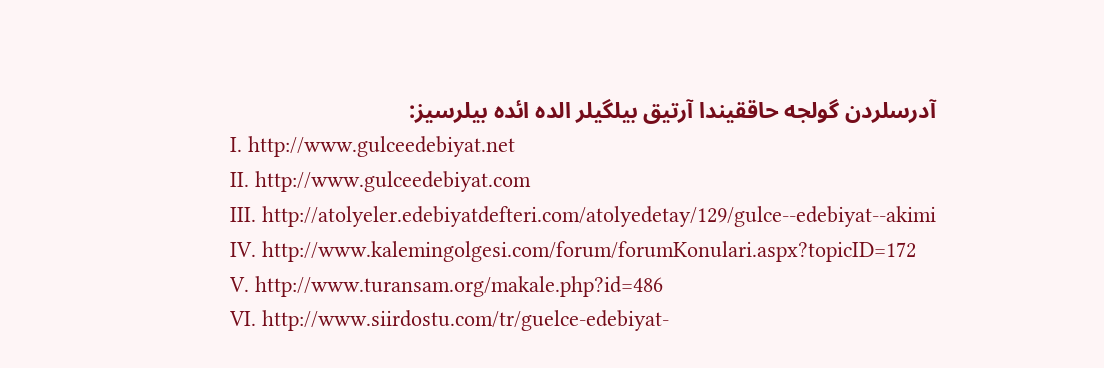آدرسلردن گولجه حاققیندا آرتیق بیلگیلر الده ائده بیلرسیز:
I. http://www.gulceedebiyat.net
II. http://www.gulceedebiyat.com
III. http://atolyeler.edebiyatdefteri.com/atolyedetay/129/gulce--edebiyat--akimi
IV. http://www.kalemingolgesi.com/forum/forumKonulari.aspx?topicID=172
V. http://www.turansam.org/makale.php?id=486
VI. http://www.siirdostu.com/tr/guelce-edebiyat-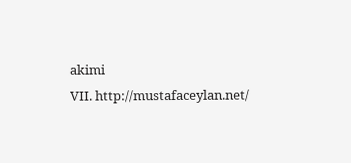akimi
VII. http://mustafaceylan.net/